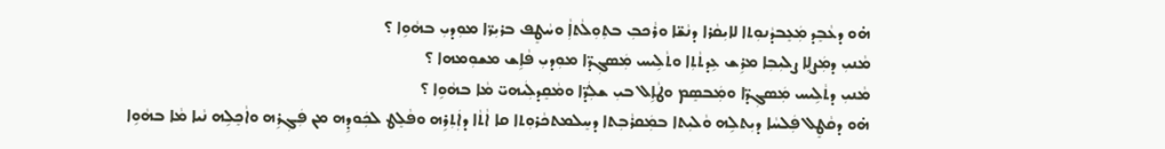ܗ̇ܘ ܕܥܵܒܸܕ ܡܲܥܸܒܕܵܢܘܼܬܐ ܠܐܝܼܩܵܪܐ ܕܢܵܫ̈ܐ ܘܪܵܟܒܼ ܒܬܼܘܼܠܵܬܐܼܵ ܘܚܵܛܸܦ ܒܪܝܼܪ̈ܐ ܡܘܼܕܝܼ ܒܗܵܘܹܐ ؟
ܡܵܢܝܼ ܕܡܲܨܠܹܐ ܨܠܝܼܒܼܐ ܡܪܹܫ ܥܹܕܬܵܬܼܐ ܘܬܵܠܹܝܚ ܡܲܣܓܼܕ̈ܐ ܡܘܼܕܝܼ ܦܵܐܹܫ ܡܫܘܼܡܗܐ ؟
ܡܵܢܝܼ ܕܬܵܠܹܝܚ ܡܲܣܓܼܕ̈ܐ ܘܡܲܒܣܸܡ ܘܛܵܐܹܠ ܒܝܼ ܫܠܲܕ̈ܐ ܘܡܵܩܸܕܠܲܝܗܝ̈ ܡܵܐ ܒܗܵܘܹܐ ؟
ܗ̇ܘ ܕܩܵܛܸܠ ܦܲܠܚܵܐ ܕܝܼܬܠܹܗ ܘܵܠܝܼܬܐ ܒܡܲܩܪܵܒܼܬܐ ܕܚܸܠܡܬܟܵܪܘܼܬܐ ܩܐ ܐܵܬܵܐ ܕܐܲܬܼܪܹܗ ܘܦܵܠܸܛ ܠܟܲܘܕܹܗ ܡܢ ܦܲܓܼܪܹܗ ܘܐܵܟܸܠܹܗ ܢܵܝܐ ܡܵܐ ܒܗܵܘܹܐ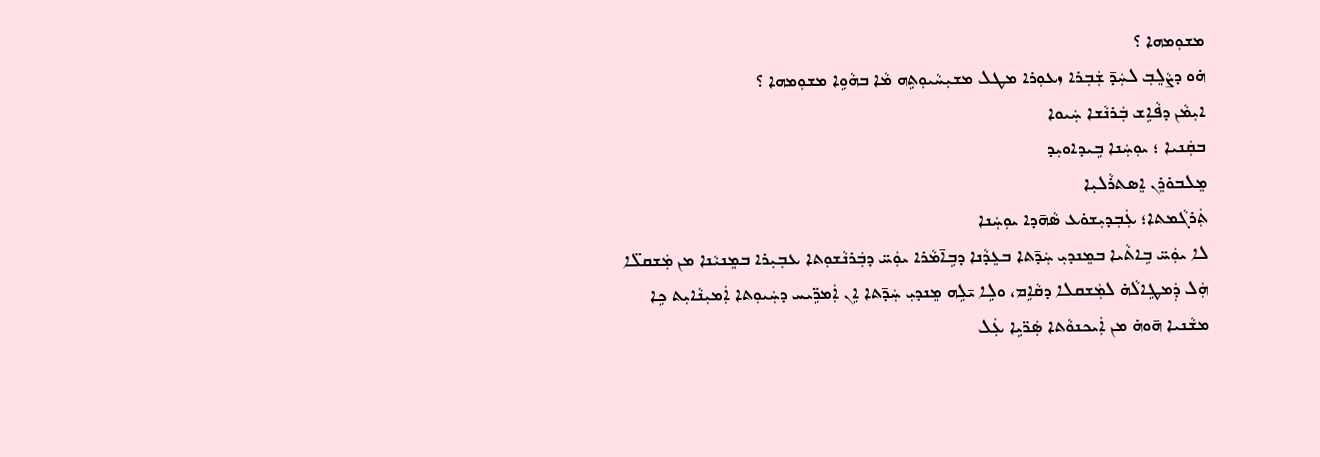ܡܫܘܼܡܗܐ ؟
ܗ̇ܘ ܕܨܵܠܸܒܼ ܠܚܲܕ̄ ܫܲܒܼܪܐ ܙܥܘܼܪܐ ܡܛܠ ܡܫܝܼܚܵܝܘܼܬܹܗ ܡܵܐ ܒܗܵܘܹܐ ܡܫܘܼܡܗܐ ؟
ܐܝܼܡܵܢ ܕܦܵܐܹܫ ܒܲܪܢܵܫܐ ܚܲܝܘܐ
ܒܩܲܢܝܐ ؛ ܝܘܼܚܲܢܐ ܒܹܝܕܐܘܝܼܕ
ܡܸܠܒܘ̇ܪܸܢ ܐܸܣܬܪܵܠܝܼܐ
ܬܲܪܓܵܡܬܐ؛ ܥܲܒܼܕܝܼܫܘ̇ܥ ܣܵܗ̄ܕܐ ܝܘܼܚܲܢܐ
ܠܐ ܝܘܲܚ̈ ܒܹܐܬܵܝܐ ܒܡܸܢܕܝܼ ܚܲܕ̄ܬܐ ܒܥܸܕܵܢܐ ܕܒܹܐ̄ܡܵܪܐ ܝܘܲܚ̈ ܕܒܲܪܢܵܫܘܼܬܐ ܥܒܼܝܼܪܐ ܒܡܸܢܝܵܢܐ ܡܢ ܡܲܫܩܠ̈ܐ ܗܲܠ ܕܲܡܛܹܐܠܵܗ̇ ܠܡܲܫܩܠܐ ܕܩܵܐܹܡ، ܘܠܹܐ ܝ̄ܠܹܗ ܡܸܢܕܝܼ ܚܲܕ̄ܬܐ ܐܹܢ ܐܲܡܪܹ̈ܝܚ ܕܚܲܝܘܼܬܐ ܐܲܡܝܼܢܵܐܝܼܬ ܟܹܐ ܡܫܵܢܝܐ ܗ̄ܘܗ̇ ܡܢ ܐܲܝܟܢܘܵܬܐ ܣܲܪ̈ܝܹܐ ܥܲܠ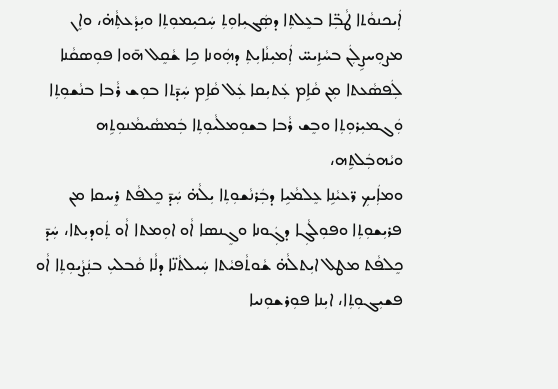ܐܲܝܟܢܘܵܬܐ ܛܵܒܼ̈ܐ ܒܥܸܠܬܼܐ ܕܣܲܓܝܼܐܘܼܬܼ ܚܲܟܝܼܡܘܼܬܼܐ ܘܝܼܕܵܥܬܼܵܗ̇، ܘܐܸܢ ܡܨܘܼܚܨܹܠܲܢ ܒܚܵܙܹܝܚ̈ ܐܲܡܝܼܢܵܐܝܼܬܼ ܕܗܲܘܢܐ ܟܹܐ ܫܵܩܸܠ ܗ̄ܘܐ ܦܘܼܣܩܵܢܐ ܠܲܦܣܵܥܬܐ ܡܼܢ ܩܵܐܹܡ ܥܲܬܝܼܩܐ ܥܲܠ ܩܵܐܹܡ ܚܲܕ̄ܬܐ ܒܘܼܫ ܪܵܒܐ ܒܢܵܫܘܼܬܼܐ ܘܲܓܡܝܼܪܘܼܬܼܐ ܘܒܸܫ ܪܵܒܐ ܒܫܘܼܡܠܵܝܘܼܬܼܐ ܒܲܡܣܵܝܡܵܢܘܼܬܹܗ ܘܝܵܗܒܲܠܬܹܗ،
ܘܡܐܲܝܟܼ ܪ̈ܥܝܵܢܹܐ ܥܸܠܡܵܝܹܐ ܕܒܲܪܢܵܫܘܼܬܼܐ ܝܼܠܵܗ̇ ܚܲܕ̄ ܟܸܠܦܵܬ ܪܸܚܩܐ ܡܢ ܦܪܝܼܫܘܼܬܼܐ ܘܦܘܼܠܵܓܼܐ ܕܓܲܘܢܐ ܘܓܸܢܣܐ ܐܵܘ ܐܘܼܡܬܐ ܐܵܘ ܬܲܘܕܝܼܬܐ، ܚܲܕ̄ ܟܸܠܦܵܬ ܡܛܠ ܐܝܼܬܠܵܗ̇ ܫܵܘܬܵܦܝܵܬܐ ܚܲܝܠܬܵܢ̈ܐ ܕܠܵܐ ܩܵܒܠܝܼ ܒܢܲܨܵܝܘܼܬܼܐ ܐܵܘ ܦܫܝܼܓܘܼܬܼܐ، ܐܝܼܢܐ ܦܘܼܪܫܘܼܢܝܐ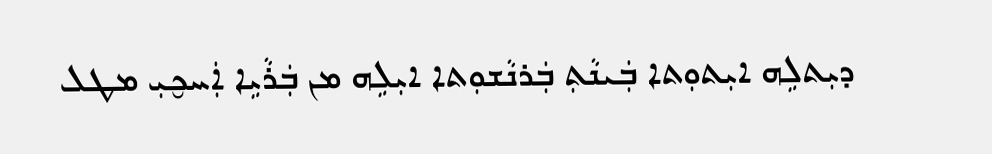ܕܝܼܬܠܹܗ ܐܝܼܬܘܼܬܐ ܒܲܝܢܵܬܼ ܒܲܪܢܵܫܘܼܬܐ ܐܝܼܠܹܗ ܡܢ ܒܲܪܵܝܹܐ ܐܲܚܟ̮ܝܼ ܡܛܠ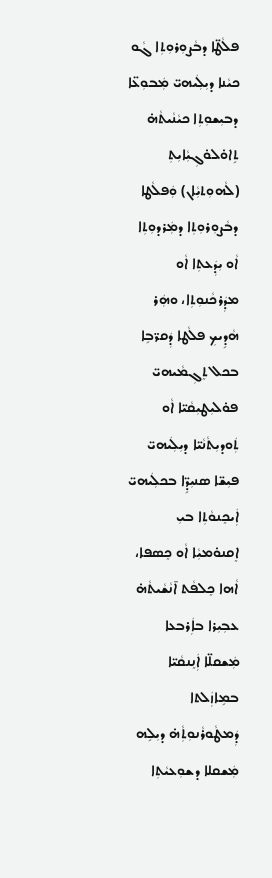ܦܠܵܛ̈ܐ ܕܒܵܨܘܼܪܘܼܬܼܐ ܓܵܘ ܟܝܵܢܐ ܕܝܼܠܲܝܗܝ̈ ܡܲܒܘܼܥ̈ܐ ܕܒܝܼܫܘܼܬܼܐ ܟܝܵܢܵܝܬܵܗ̇ ܬܹܐܘ̇ܠܘ̇ܓܼܝܼܵܐܝܼܬܼ (ܠܵܗܘܼܬܝܼܵܐܢ) ܘܲܦܠܵܛܐ ܕܒܵܨܘܼܪܘܼܬܼܐ ܕܡܲܪܕܘܼܬܼܐ ܐܵܘ ܝܼܕܲܥܬܼܐ ܐܵܘ ܡܕܲܪܟܵܢܘܼܬܼܐ، ܘܗܲܪ ܗܵܕܹܝܟܼ ܦܠܵܛܐ ܕܲܩܪ̈ܒܹܐ ܒܟܠ ܬܸܓܼܡܵܝܗܝ̈ ܦܘ̇ܠܝܼܛܝܼܩܵܝ̈ܐ ܐܵܘ ܬܲܘܕܝܼܬܵܢܵܝ̈ܐ ܕܝܼܠܲܝܗܝ̈ ܦܝܼܫ̈ܐ ܣܢܝܼܕܹ̈ܐ ܒܟܠܲܝܗܝ̈ ܐܲܝܟܸܢܘܵܬܼܐ ܒܝܼ ܐܸܩܢܘ̇ܡܝܼܵܐ ܐܵܘ ܟܸܣܦܐ،
ܐܵܗܐ ܟܸܠܦܵܬ ܐ̄ܢܵܫܵܝܬܵܗ̇ ܥܒܼܝܼܪܐ ܒܐܲܪܒܥܐ ܡܲܫܩܠ̈ܐ ܐܲܢܸܢܩܵܝ̈ܐ ܒܡܹܐܙܲܠܬܐ ܕܲܡܛܵܘܪܵܢܘܼܬܼܵܗ̇ ܕܝܼܠܹܗ ܡܲܫܩܠܐ ܕܫܘܼܥܝܵܬܼܐ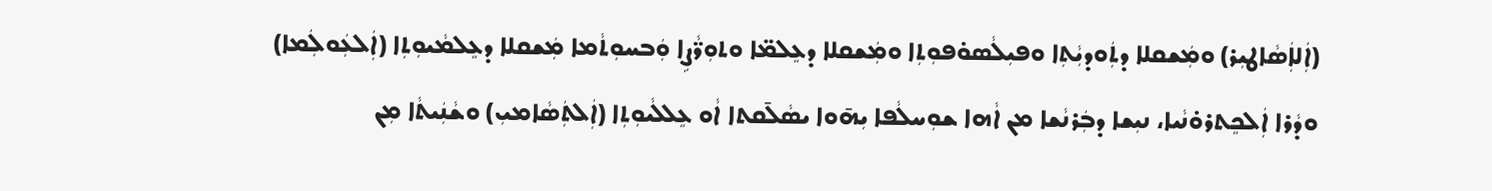(ܐܲܠܐܲܣܵܐܛܝܼܪ) ܘܡܲܫܩܠܐ ܕܬܲܘܕܝܼܵܬܼܐ ܘܦܝܼܠܵܣܘ̇ܦܘܼܬܼܐ ܘܡܲܫܩܠܐ ܕܥܸܠܡ̈ܐ ܘܬܘܼܪ̈ܵܨܹܐ ܘܲܒܚܘܼܬܵܡܐ ܡܲܫܩܠܐ ܕܥܸܠܡܵܝܘܼܬܼܐ (ܐܲܠܥܲܘܠܲܡܐ) ܘܕܵܪܐ ܐܲܠܟܸܬܪܘ̇ܢܵܝܐ، ܢܝܼܫܐ ܕܒܲܪܢܵܫܐ ܡܢ ܐܵܗܐ ܫܘܼܚܠܵܦܐ ܝܼܗ̄ܘܐ ܝܣܵܠ̄ܩܬܐ ܐܵܘ ܥܸܠܠܵܝܘܼܬܼܐ (ܐܲܠܬܲܣܵܐܡܝܼ) ܘܫܵܢܲܝܬܵܐ ܡܼܢ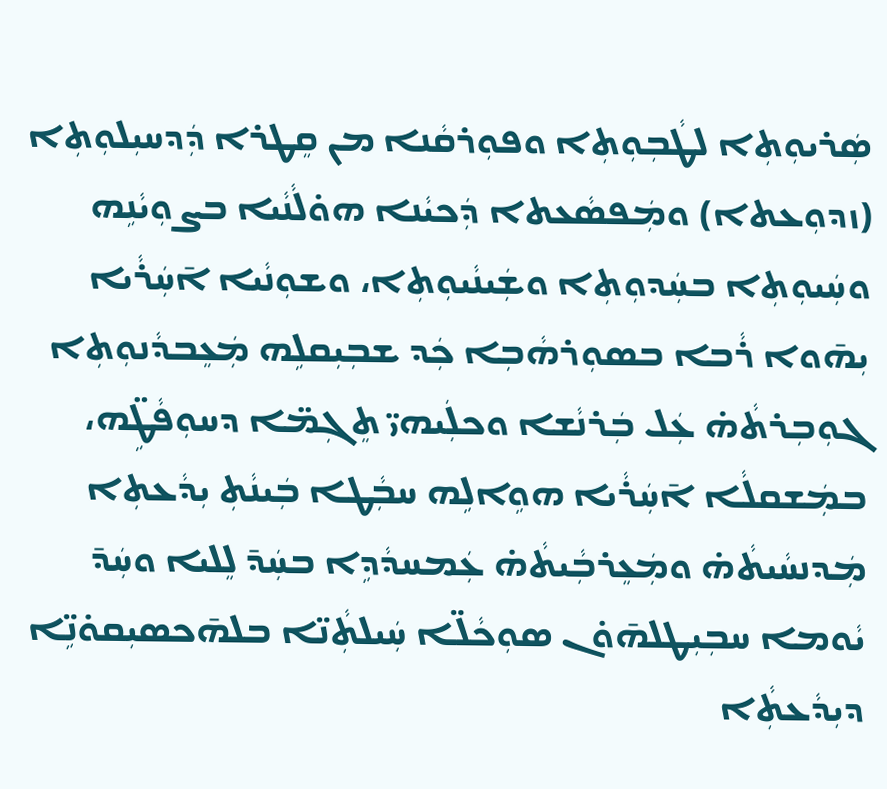ܣܲܪܝܘܼܬܼܐ ܠܛܵܒܼܘܼܬܼܐ ܘܦܘܼܪܩܵܢܐ ܡܢ ܩܸܛܪܐ ܕܲܕܚܝܼܠܘܼܬܼܐ (ܙܕܘܼܥܬܐ) ܘܡܲܦܣܵܥܬܐ ܕܲܟܝܵܢܐ ܗܘ̇ܠܵܢܵܝܐ ܒܨܘܼܝܵܢܹܗ ܘܚܲܝܘܼܬܼܐ ܒܚܲܕܘܼܬܼܐ ܘܫܲܝܢܵܝܘܼܬܼܐ، ܘܫܘܼܢܵܝܐ ܐ̄ܚܲܪܵܝܐ ܝܼܗ̄ܘܐ ܪܵܒܐ ܒܣܘܼܪܗܵܒܼܐ ܟܲܕ ܫܒܼܝܼܩܠܹܗ ܡܲܥܸܒܕܵܢܘܼܬܼܐ ܓܘܼܒܼܪܬܵܗ̇ ܥܲܠ ܒܲܪܢܵܫܐ ܘܟܠܲܝܗܝ̈ ܬܸܓܼܡ̈ܐ ܕܚܘܼܦܵܛܹ̈ܗ،
ܒܡܲܫܩܠܵܐ ܐ̄ܚܲܪܵܝܐ ܗܘܹܐܠܹܗ ܚܒܼܵܛܐ ܒܲܝܢܵܬܼ ܝܼܕܵܥܬܼܐ ܡܲܕܢܚܵܝܬܵܗ̇ ܘܡܲܥܸܪܒܼܵܝܬܵܗ̇ ܥܲܡܚܕܵܕܹܐ ܒܚܲܕ̄ ܠܸܠܝܐ ܘܚܲܕ̄ ܝܵܘܡܐ ܚܒܼܝܼܛܠܗ̄ܘ̇ܢ ܣܘܼܟܵܠ̈ܐ ܚܲܝܠܬܼܵܢ̈ܐ ܒܠܗ̄ܟܣܝܼܩܘ̇ܢܹ̈ܐ ܕܝܼܕܵܥܬܼܵܐ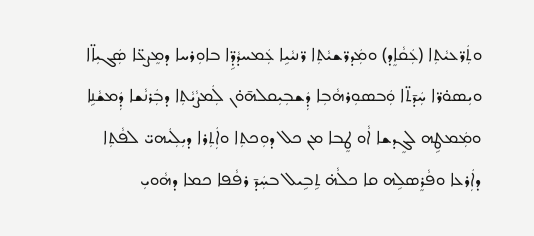ܘܬܲܪ̈ܥܝܵܬܼܐ (ܥܲܩܵܐܸܕ) ܘܡܲܕܪ̈ܫܝܵܬܼܐ ܪ̈ܢܝܵܝܹܐ ܥܲܡܚܕܵܕܹ̈ܐ ܒܐܘܼܪܚܐ ܕܡܸܨܥ̈ܐ ܣܲܓܝܼܐ̈ܐ ܘܝܼܣܘ̇ܪ̈ܐ ܚܲܕ̄ܬ̈ܐ ܘܲܒܣܘܼܪܗܵܒܼܐ ܕܲܫܒܼܝܼܩܠܗ̄ܘ̇ܢ ܠܲܡܨܵܝܵܬܼܐ ܕܒܲܪܢܵܫܐ ܕܲܡܫܵܢܹܐ ܘܡܲܡܛܹܗ ܠܓܸܕܫܐ ܐܵܘ ܛܸܒܐ ܡܢ ܟܠ ܕܘܼܟܬܼܐ ܘܐܲܬܼܪܐ ܕܝܼܠܲܝܗܝ̈ ܠܦܵܬܼܐ ܕܐܲܪܥܐ ܘܦܵܪܸܣܠܹܗ ܩܐ ܟܠܵܗ̇ ܬܹܒܹܝܠ ܒܚܲܕ̄ ܪܦܵܦܐ ܟܡܐ ܕܗܵܘܝܼ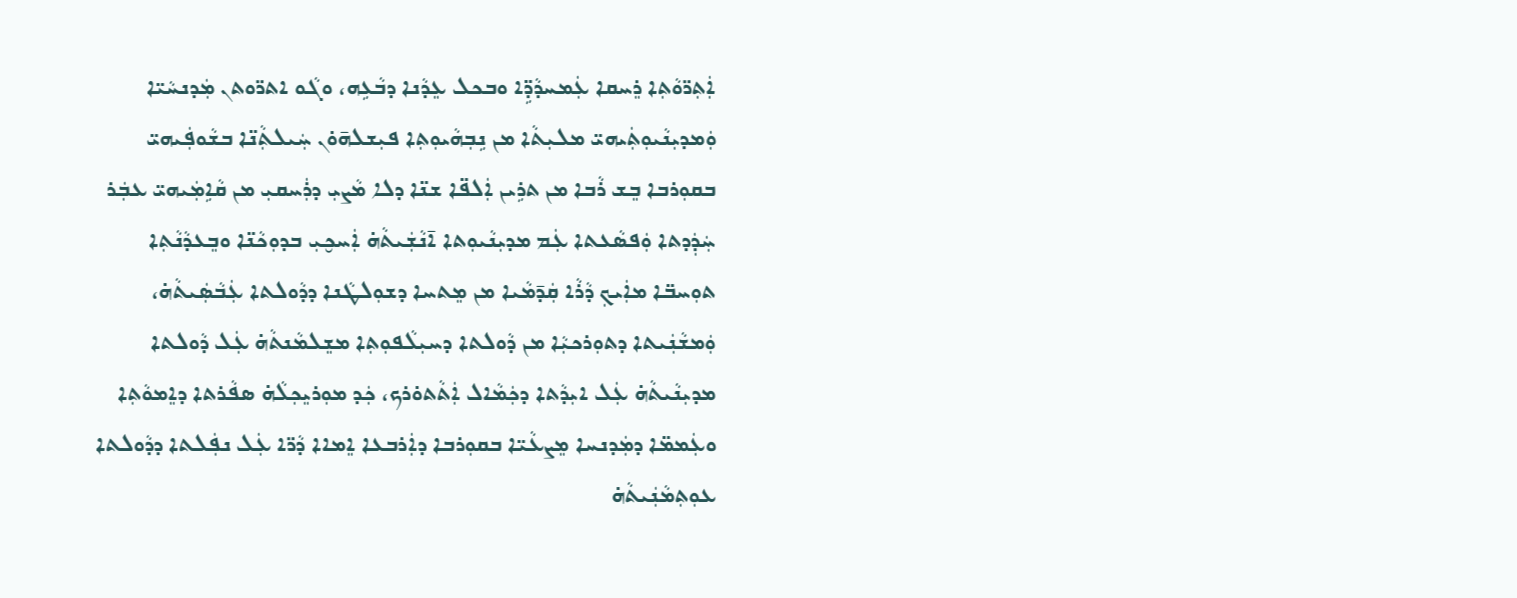ܐܲܬܼܪ̈ܘܵܬܼܐ ܪܸܚܩܐ ܥܲܡܚܕܵܕܹ̈ܐ ܘܒܟܠ ܥܸܕܵܢܐ ܕܒܵܥܹܗ، ܘܓܵܘ ܐܬܪ̈ܘܬܢ ܡܲܕܢܚܵܝ̈ܐ ܘܲܡܕܝܼܢܵܝܘܼܬܲܝܗܝ̈ ܡܠܝܼܬܵܐ ܡܢ ܢܹܒܼܗܵܝܘܼܬܼܐ ܦܝܼܫܠܗ̄ܘ̇ܢ ܚܲܝܠܬܼܵܢ̈ܐ ܒܫܵܘܦܲܝܗܝ̈ ܒܩܘܼܪܒܐ ܒܸܫ ܪܵܒܐ ܡܢ ܬܪܹܝܢ ܐܲܠܦ̈ܐ ܫܢ̈ܐ ܕܠܐ ܡܵܨܝܼ ܕܪܲܚܩܝܼ ܡܢ ܩܵܐܹܡܲܝܗܝ̈ ܥܒܲܪ ܚܲܕܲܕܬܐ ܘܲܦܣܵܥܬܐ ܥܲܡ ܡܕܝܼܢܵܝܘܼܬܐ ܐ̄ܢܵܫܲܝܬܵܗ̇ ܐܲܚܟ̮ܝܼ ܒܕܘܼܟܵܢ̈ܐ ܘܒܸܥܕܵܢܵܬܼܐ ܬܘܼܚܒ̈ܐ ܡܐܲܝܟܼ ܕܵܪܵܐ ܩܲܕ̄ܡܵܝܐ ܡܢ ܡܸܬܚܐ ܕܫܘܼܠܛܵܢܐ ܕܕܵܘܠܬܐ ܥܲܒܵܣܲܝܬܵܗ̇، ܘܲܡܫܵܢܲܝܬܐ ܕܬܘܼܪܟܝܼܵܐ ܡܢ ܕܵܘܠܬܐ ܕܚܝܼܠܵܦܘܼܬܼܐ ܡܫܸܠܡܵܢܬܵܗ̇ ܥܲܠ ܕܵܘܠܬܐ ܡܕܝܼܢܵܝܬܵܗ̇ ܥܲܠ ܐܝܼܕܵܬܐ ܕܟܲܡܵܐܠ ܐܲܬܵܬܘ̇ܪܟ، ܟܲܕ ܡܘܼܪܝܸܟܼܠܵܗ̇ ܣܦܵܪܬܐ ܕܐܸܡܘܵܬܼܐ ܘܥܲܡܡ̈ܐ ܕܡܲܕܢܚܐ ܡܸܨܥܵܝ̈ܐ ܒܩܘܼܪܒܐ ܕܐܲܪܒܥܐ ܐܸܡܐܐ ܕܵܪ̈ܐ ܥܲܠ ܢܦܲܠܬܐ ܕܕܵܘܠܬܐ ܥܘܼܬܼܡܵܢܲܝܬܵܗ̇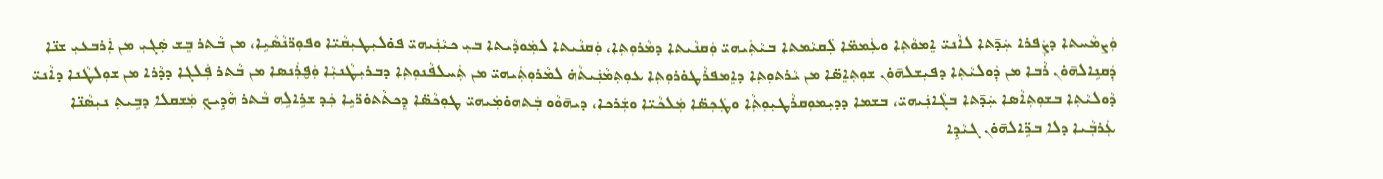ܘܲܨܡܵܚܬܐ ܕܨܲܦܪܐ ܚܲܕ̄ܬܐ ܠܐܵܢܝ̈ ܐܸܡܘܵܬܼܐ ܘܥܲܡܡ̈ܐ ܠܲܩܝܵܡܬܐ ܒܝܵܬܲܝܗܝ̈ ܘܲܩܢܵܝܬܐ ܕܡܵܪܘܼܬܼܐ، ܘܲܩܢܵܝܬܐ ܠܡܲܘܕܵܝܬܐ ܒܝܼ ܟܝܵܢܲܝܗܝ̈ ܦܘ̇ܠܝܼܛܝܼܩܵܝ̈ܐ ܘܦܘܼܪ̈ܢܵܣܵܝܹܐ، ܡܢ ܒܵܬܪ ܒܸܫ ܣܲܓܝܼ ܡܢ ܐܲܪܒܥܝܼ ܫܢ̈ܐ ܕܲܩܢܹܐܠܗ̄ܘ̇ܢ ܪܵܒܐ ܡܢ ܕܲܘܠܝܵܬܼܐ ܕܦܝܼܫܠܗ̄ܘ̇ܢ ܫܘܼܬܼܐܸܣ̈ܐ ܡܢ ܝܵܪܬܘܼܬܼܐ ܕܐܸܡܦܪܵܛܘ̇ܪܘܼܬܼܐ ܥܘܼܬܼܡܵܢܲܝܬܵܗ̇ ܠܡܵܪܘܼܬܲܝܗܝ̈ ܡܢ ܬܲܚܠܦܵܢܘܼܬܼܐ ܕܒܪܝܼܛܵܢܝܼܵܐ ܘܲܦ̮ܪܲܢܣܐ ܡܢ ܒܵܬܪ ܦܲܠܓܐ ܕܕܵܪܐ ܡܢ ܫܘܼܠܛܵܢܐ ܕܐܵܢܝ̈ ܕܵܘܠܝܵܬܼܐ ܒܫܘܼܬܼܐܵܣܐ ܚܲܕ̄ܬܐ ܒܓܵܐܢܲܝܗܝ̈، ܒܫܡܐ ܕܕܝܼܡܘܼܩܪܵܛܝܼܘܼܬܼܵܐ ܘܛܲܟܼܣ̈ܐ ܡܲܠܟܵܝ̈ܐ ܘܫܲܪܟܐ، ܕܝܗ̄ܘܵܘ ܒܲܬܗܘ̇ܡܲܝܗܝ̈ ܛܘܼܟܵܣ̈ܐ ܕܸܟܬܵܬܘ̇ܪ̈ܝܹܐ ܟܲܕ ܫܪܹܐܠܹܗ ܒܵܬܪ ܗܵܕܹܝܟܼ ܡܲܫܩܠܐ ܕܒܹܝܬܼ ܢܝܼܣܵܢ̈ܐ ܥܲܪܒܼܵܝܐ ܕܠܐ ܒܪܹ̈ܐܠܗ̄ܘ̇ܢ ܓܝܵܕܹܐ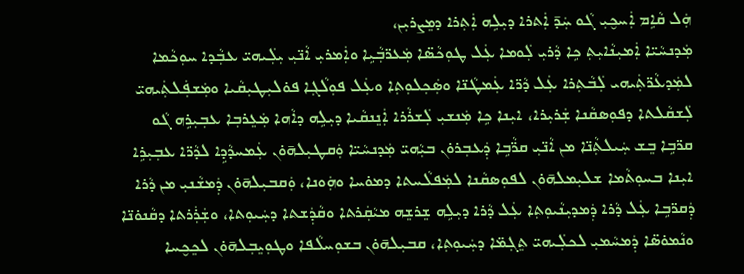ܗܲܠ ܩܵܐܹܡ ܐܲܚܟ̮ܝܼ ܓܵܘ ܚܲܕ̄ ܐܲܬܪܐ ܕܝܼܠܹܗ ܐܲܬܼܪܐ ܕܡܸܨܪܝܼܢ،
ܡܲܕܢܚܵܝ̈ܐ ܐܲܡܝܼܢܵܐܝܼܬܼ ܟܹܐ ܕܵܪܝܼ ܠܲܘܡܐ ܥܲܠ ܛܘܼܟܵܣ̈ܐ ܡܲܥܪ̈ܒܼܵܝܹܐ ܘܐܲܡܪܝܼ ܐܵܢ̈ܝܼ ܝܼܠܲܝܗܝ̈ ܥܒܼܵܕܐ ܚܘܼܟܵܡܐ ܠܡܲܕܥܵܪ̈ܬܲܝܗܝ ܠܲܒܵܬܼܪܐ ܥܲܠ ܕܵܪ̈ܐ ܥܲܡܛܵܢ̈ܐ ܘܣܲܟܼܠܘܼܬܼܐ ܘܥܲܠ ܦܘܼܠܵܓܼܐ ܦܘ̇ܠܝܼܛܝܼܩܵܝܐ ܘܡܲܫܦܲܠܬܲܝܗܝ̈ ܠܲܫܩܵܠܬܐ ܕܦܘܼܣܩܵܢܐ ܫܲܪܝܼܪܐ، ܐܝܼܢܐ ܟܹܐ ܡܲܢܫܝܼ ܠܲܫܪܵܪܐ ܐܲܢܸܢܩܵܝܐ ܕܝܼܠܹܗ ܕܐܵܗܐ ܡܲܥܸܪܒܼܐ ܥܒܼܝܼܪܹܗ ܓܵܘ ܩܪ̈ܒܹܐ ܒܸܫ ܚܲܝܠܬܼܵܢ̈ܐ ܡܢ ܐܵܢ̈ܝܼ ܩܪ̈ܵܒܹܐ ܕܲܥܒܼܪܘ̇ܢ ܒܝܼܵܗܝ̈ ܡܲܕܢܚܵܝ̈ܐ ܘܲܩܛܝܼܠܗ̄ܘ̇ܢ ܥܲܡܚܕܵܕܹܐ ܠܕܵܪ̈ܐ ܥܒܼܝܼܪܹܐ ܐܝܼܢܐ ܒܚܘܼܬܵܡܐ ܫܠܝܼܡܠܗ̄ܘ̇ܢ ܠܦܘܼܣܩܵܢܐ ܠܡܲܦܠܵܚܬܐ ܕܡܘ̇ܚܐ ܘܗܲܘܢܐ، ܘܲܩܒܝܼܠܗ̄ܘ̇ܢ ܕܲܡܫܵܢܝܼ ܡܢ ܕܵܪܐ ܕܲܩܪ̈ܒܹܐ ܥܲܠ ܕܵܪܐ ܕܲܡܕܝܼܢܵܝܘܼܬܼܐ ܥܲܠ ܕܵܪܐ ܕܝܼܠܹܗ ܫܸܪܫܸܗ ܡܝܵܩܲܪܬܐ ܘܩܵܕܲܫܬܐ ܕܚܲܝܘܼܬܐ، ܘܫܲܪܲܪܬܐ ܕܩܵܢܘ̇ܢ̈ܐ ܘܢܵܡܘ̇ܣ̈ܐ ܕܲܡܚܵܡܝܼ ܠܟܠܲܝܗܝ̈ ܬܸܓܼܡ̈ܐ ܕܚܲܝܘܼܬܼܐ، ܩܒܝܼܠܗ̄ܘ̇ܢ ܒܫܘܼܚܠܵܦܐ ܘܛܘܼܝܸܒܼܠܗ̄ܘ̇ܢ ܠܟܸܟ̮ܚܐ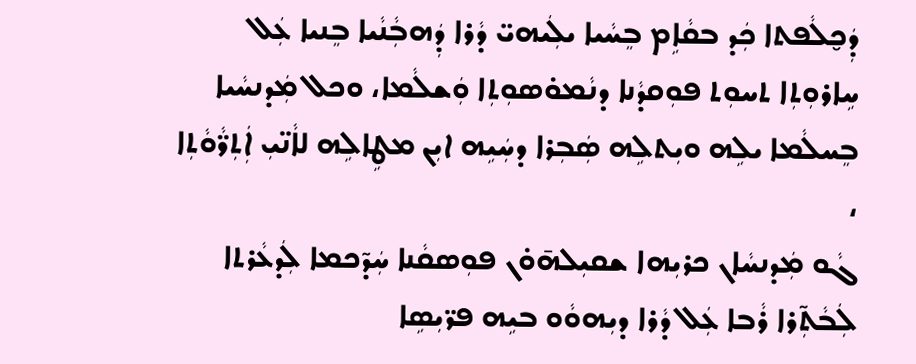ܕܲܟ̮ܠܵܦܬܐ ܟܲܕ ܒܩܵܐܹܡ ܒܸܚܵܝܐ ܝܠܲܝܗܝ̈ ܕܵܪܐ ܕܲܗܒܼܵܢܵܝܐ ܒܸܢܝܐ ܥܲܠ ܚܹܐܪܘܼܬܼܐ ܬܚܘܼܬ ܦܘܼܩܕܵܢܐ ܕܢܵܡܘ̇ܣܘܼܬܼܐ ܘܲܫܠܵܡܐ، ܘܟܠ ܡܲܕܢܚܵܝܐ ܒܸܚܠܵܡܐ ܝܠܹܗ ܘܝܼܬܠܹܗ ܣܲܒܼܪܐ ܕܚܲܝܹܗ ܐܝܼܢ ܡܛܹܐܠܹܗ ܠܐܵܢ̈ܝܼ ܐܲܬܼܪ̈ܵܘܵܬܼܐ ،
ܓܵܘ ܡܲܕܢܚܵܐܢ ܟܪܝܼܗܐ ܫܩܝܼܠܗ̄ܘ̇ܢ ܦܘܼܣܩܵܢܐ ܚܲܕ̃ܟܡܐ ܠܲܕܥܵܪܬܐ ܠܲܒܵܬܼ̃ܪܐ ܪܵܒܐ ܥܲܠ ܕܵܪܐ ܕܝܼܗܘܵܘ ܒܝܹܗ ܦܪ̈ܝܼܣܹܐ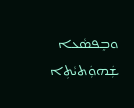ܘܒܸܦܣܵܥܐ ܫܲܗܘܲܬܝܵܬܼܐ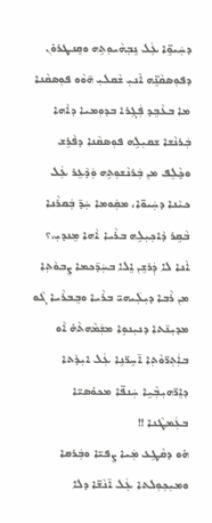ܕܚܲܝܘܹ̈ܐ ܥܲܠ ܢܹܒܼܗܵܝܘܼܬܹܗ ܘܩܸܢܛܪܘ̇ܢ ܕܦܘܼܣܩܵܢܹ̈ܗ ܐܵܢܝܼ ܫܵܩܠܝܼ ܗ̄ܘܵܘ ܦܘܼܣܩܵܢܐ ܡܐ ܒܥܵܒܸܕ ܦܲܓܼܪܐ ܒܕܘܼܡܝܐ ܕܐܵܗܐ ܒܲܪܢܵܫܐ ܫܩܝܼܠܹܗ ܦܘܼܣܩܵܢܐ ܕܦܵܪܹܫ ܘܟ̮ܵܠܸܦ ܡܢ ܒܲܪܢܵܫܘܼܬܹܗ ܘܲܕܵܥܸܪ ܥܲܠ ܟܝܵܢܐ ܕܚܲܝܘ̈ܐ، ܡܩܲܘܡܐ ܚܲܕ̄ ܒܲܩܪܵܢܐ ܒܵܩܹܪ ܕܵܐܟܼܝܼܠܹܗ ܒܪܵܝܐ ܐܵܗܐ ܡܸܢܕܝܼ،؟ ܐܵܢܐ ܠܐ ܕܲܪܫܸܢ ܐܸܠܐ ܒܚܲܕ̄ܟܡܐ ܨܸܒܘܵܬܼܐ ܡܢ ܪܵܒܐ ܕܝܼܠܲܝܗܝ̈ ܒܪܵܝܐ ܘܒܸܒܪܵܝܐ ܓܵܘ ܡܕܝܼܢ̄ܬܐ ܕܢܝܼܢܘܹܐ ܡܫܲܡܵܗܬܵܗ̇ ܐܵܘ ܒܐܲܬܼܪ̈ܘܵܬܼܐ ܐ̄ܚܹܪ̈ܢܹܐ ܥܲܠ ܐܝܼܕܵܬܐ ܕܐܸܪ̈ܗܝܼܒܼܵܝܹܐ ܚܲܢܦ̈ܐ ܡܟܘ̇ܣܝ̈ܐ ܒܥܲܡܛܵܢܐ !!
ܗ̇ܘ ܕܩܵܛܹܥ ܡܲܝܐ ܨܸܦܝ̈ܐ ܘܒܲܪܩܐ ܘܡܝܼܟܼܘܼܠܬܐ ܥܲܠ ܐ̄ܢܵܫ̈ܐ ܕܠܐ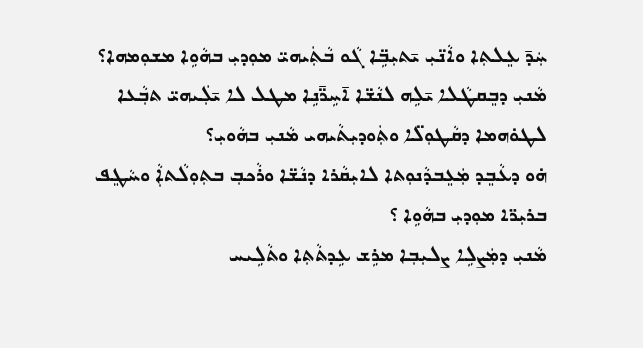ܚܲܕ̄ ܥܸܠܬܼܐ ܘܐܵܢ̈ܝܼ ܝ̄ܬܝܼܒܹ̈ܐ ܓܵܘ ܒܵܬܲܝܗܝ̈ ܡܘܼܕܝܼ ܒܗܵܘܹܐ ܡܫܘܼܡܗܐ؟
ܡܵܢܝܼ ܕܒܸܩܛܵܠܐ ܝ̄ܠܹܗ ܠܢܵܫ̈ܐ ܐ̄ܚܹܪ̈̄ܢܹܐ ܡܛܠ ܠܐ ܝ̄ܠܲܝܗܝ̈ ܬܒܼܵܥܐ ܠܛܘ̇ܗܡܐ ܕܩܵܛܘܼܠ̈ܐ ܘܬܲܘܕܝܼܬܵܝܗܝ ܡܵܢܝܼ ܒܗܵܘܝܼ؟
ܗ̇ܘ ܕܥܵܒܸܕ ܡܲܥܸܒܕܵܢܘܼܬܐ ܠܐܝܼܩܵܪܐ ܕܢܵܫ̈ܐ ܘܪܵܟܒܼ ܒܬܼܘܼܠܵܬܐܼܵ ܘܚܵܛܸܦ ܒܪܝܼܪ̈ܐ ܡܘܼܕܝܼ ܒܗܵܘܹܐ ؟
ܡܵܢܝܼ ܕܡܲܨܠܹܐ ܨܠܝܼܒܼܐ ܡܪܹܫ ܥܹܕܬܵܬܼܐ ܘܬܵܠܹܝܚ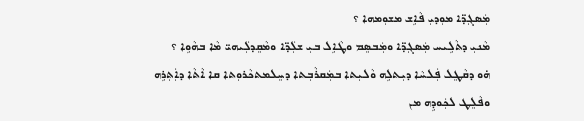ܡܲܣܓܼܕ̈ܐ ܡܘܼܕܝܼ ܦܵܐܹܫ ܡܫܘܼܡܗܐ ؟
ܡܵܢܝܼ ܕܬܵܠܹܝܚ ܡܲܣܓܼܕ̈ܐ ܘܡܲܒܣܸܡ ܘܛܵܐܹܠ ܒܝܼ ܫܠܲܕ̈ܐ ܘܡܵܩܸܕܠܲܝܗܝ̈ ܡܵܐ ܒܗܵܘܹܐ ؟
ܗ̇ܘ ܕܩܵܛܸܠ ܦܲܠܚܵܐ ܕܝܼܬܠܹܗ ܘܵܠܝܼܬܐ ܒܡܲܩܪܵܒܼܬܐ ܕܚܸܠܡܬܟܵܪܘܼܬܐ ܩܐ ܐܵܬܵܐ ܕܐܲܬܼܪܹܗ ܘܦܵܠܸܛ ܠܟܲܘܕܹܗ ܡܢ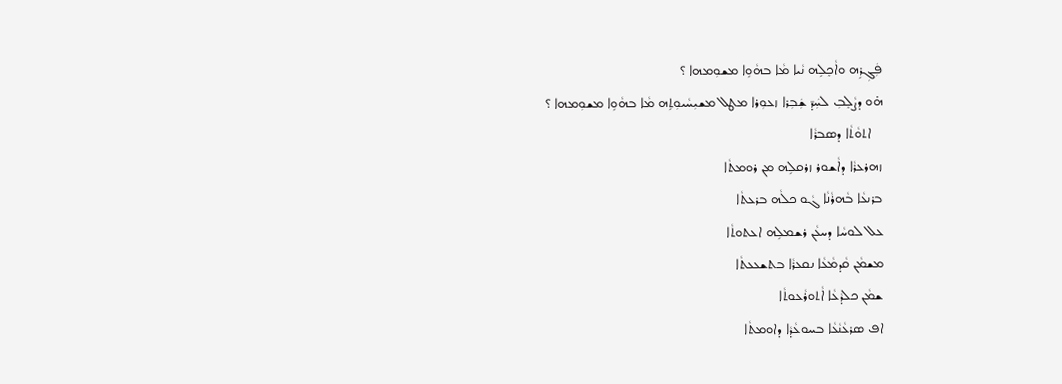ܦܲܓܼܪܹܗ ܘܐܵܟܸܠܹܗ ܢܵܝܐ ܡܵܐ ܒܗܵܘܹܐ ܡܫܘܼܡܗܐ ؟
ܗ̇ܘ ܕܨܵܠܸܒܼ ܠܚܲܕ̄ ܫܲܒܼܪܐ ܙܥܘܼܪܐ ܡܛܠ ܡܫܝܼܚܵܝܘܼܬܹܗ ܡܵܐ ܒܗܵܘܹܐ ܡܫܘܼܡܗܐ ؟
   ܐܬܘܵܬܵܐ ܕܣܒܪܵܐ
ܙܗܪܥܪܵܐ ܕܐܵܫܘܪ ܙܪܩܠܹܗ ܡܢ ܪܘܡܬܵܐ
ܒܪܢܥܵܐ ܒܵܗܪܵܢܵܐ ܓܵܘ ܟܠܵܗ ܒܪܥܬܵܐ
ܥܠ ܠܘܚܵܐ ܕܚܥܵܢ ܪܫܡܠܹܗ ܐܥܬܘܬܵܐ
ܡܫܡܵܢ ܩܵܕܡܵܥܵܐ ܢܩܥܪܵܐ ܒܬܫܥܥܬܵܐ
ܫܡܵܢ ܟܠܕܵܥܵܐ ܐܵܬܘܪܵܥܘܬܵܐ
ܐܦ ܣܪܥܵܢܵܥܵܐ ܒܚܘܥܵܕܵܐ ܕܐܘܡܬܵܐ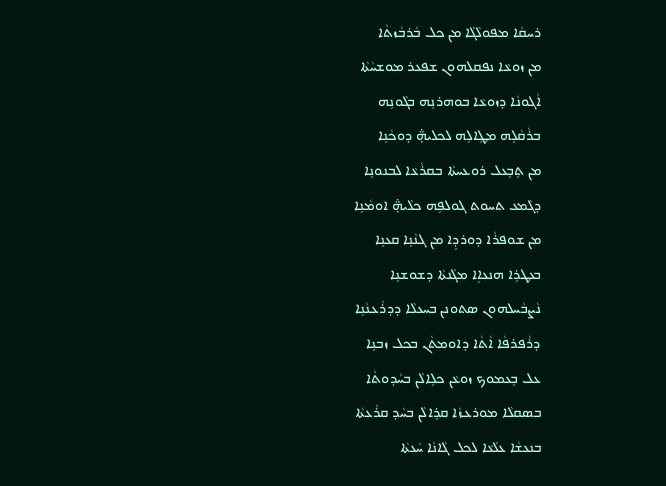ܪܚܩܵܐ ܡܦܘܠܵܓܵܐ ܡܢ ܟܠ ܒܵܪܒܵܙܬܵܐ
ܡܢ ܙܘܥܵܐ ܢܦܩܠܗܘܢ ܫܦܥܪ ܡܘܫܚܵܬܵܐ
ܐܵܓܘܢܵܐ ܕܙܘܥܵܐ ܒܘܗܪܢܹܗ ܒܓܵܘܢܹܗ
ܒܪܵܩܵܠܹܗ ܡܛܹܐܠܹܗ ܠܟܠܞ ܕܘܟܵܢܹܐ
ܡܢ ܬܹܒܹܥܠ ܪܘܥܚܬܵܐ ܒܩܪܵܥܵܐ ܠܒܢܘܢܹܐ
ܕܓܵܡܥ ܬܚܘܬ ܓܘܠܦܹܗ ܟܠܵܞ ܐܘܡܵܢܹܐ
ܡܢ ܫܘܦܪܵܐ ܕܘܪܕܹܐ ܡܢ ܓܢܵܢܹܐ ܩܥܢܹܐ
ܒܥܛܪܹܐ ܗܢܥܐܹܐ ܡܓܵܢܬܵܐ ܕܫܘܫܢܹܐ
ܢܵܨܒܵܚܠܗܘܢ ܣܬܘܢܢ ܒܚܥܠܵܐ ܕܕܪܵܥܢܵܢܹܐ
ܕܪܵܦܪܦܵܐ ܐܵܬܵܐ ܕܐܘܡܬܵܢ ܒܟܠ ܙܒܢܹܐ
ܥܠ ܒܹܥܡܘܟ ܙܘܥܵܢ ܟܠܹܐܠܵܢ ܒܚܵܕܘܬܵܐ
ܒܣܩܠܵܐ ܡܘܪܥܙܵܐ ܩܪܹܐܠܵܢ ܒܚܵܕ ܩܪܵܥܬܵܐ
ܒܢܥܫܵܐ ܥܠܵܥܵܐ ܠܟܠ ܓܵܐܢܵܐ ܚܵܥܬܵܐ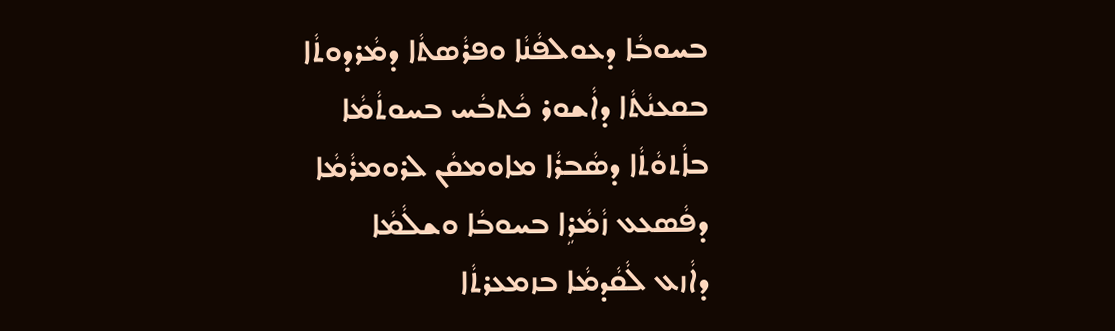ܒܚܘܒܵܐ ܕܥܘܠܦܵܢܵܐ ܘܦܪܵܣܬܵܐ ܕܡܵܪܕܘܬܵܐ
ܒܩܥܢܵܬܵܐ ܕܐܵܫܘܪ ܟܵܬܒܵܚ ܒܚܘܬܵܡܵܐ
ܒܐܵܬܘܵܬܵܐ ܕܣܵܒܪܵܐ ܡܐܘܡܩܵܢ ܠܪܘܡܪܵܡܵܐ
ܕܦܵܣܥܥ ܙܵܡܵܪܹܐ ܒܚܘܒܵܐ ܘܫܠܵܡܵܐ
ܕܐܵܙܥ ܠܵܩܵܕܡܵܐ ܒܙܡܥܪܬܵܐ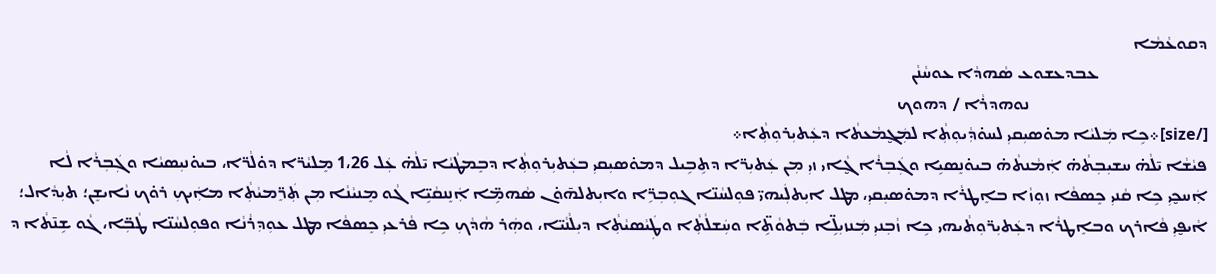ܕܩܘܥܵܡܵܐ
                           ܥܒܕܥܫܘܥ ܣܵܗܕܵܐ ܥܘܚܵܢܵܢ
                                            ܢܘܗܕܪܵܐ / ܕܗܘܟ
[/size]܀ܟܹܐ ܡܲܠܝܵܐ ܡܘ̇ܣܝܼܩܝܼ ܠܚܘ̇ܕܼܵܝܘܼܬܼܵܐ ܠܡܲܓ̮ܡܵܥܬܵܐ ܕܥܲܬܝܼܪܘܼܬܼܵܐ܀
ܦܝܵܫܵܐ ܝ̄ܠܵܗ̇ ܚܫܝܼܒܼܬܵܗ̇ ܐܲܡܵܢܬܵܗ̇ ܒܝܘ̇ܢܸܣܝܹܐ ܘܓܲܒܼܪܵܐ ܓ̮ܵܐܝ ܙܝܼ ܡܼܢ ܥܲܬܝܼܪ̈ܐ ܕܬܹܒܹܝܠ ܕܡܘ̇ܣܝܼܩܝܼ ܒܥܲܬܝܼܪܘܼܬܼܵܐ ܕܒܸܡܛܵܝܵܐ ܝ̄ܠܵܗ̇ ܥܲܠ 1،26 ܡܸܠܝܵܪ̈ܐ ܕܘ̇ܠܵܪ̈ܐ، ܒܝܘ̇ܢܝܼܣܝܵܐ ܘܓܲܒܼܪܵܐ ܠܵܐ ܐܲܚܟ̮ܝܼ ܟܹܐ ܩܵܢܝܼ ܟܸܣܦܵܐ ܙܘܼܙܵܐ ܒܐܸܛܪܵܐ ܕܡܘ̇ܣܝܼܩܝܼ، ܡܛܠ ܐܝܼܬܠܲܝܗܝ̈ ܦܘܼܠܚܵܢ̈ܐ ܓܘܼܒܼܪܹ̈ܐ ܘܐܝܼܬܠܗ̄ܘ̇ܢ ܣܵܗܡܹ̈ܐ ܐܲܢܸܢܩܵܝܹ̈ܐ ܓܵܘ ܡܸܢܝܵܢܵܐ ܡܼܢ ܬܲܪܸ̈ܡܝܵܬܼܵܐ ܡܐܲܝܟܼ ܪܘ̇ܟ ܢܵܐܝܫܸܢ؛ ܬܝܼܕܵܐܠ؛ ܐܵܝܦ̮ܝܼ ܦܵܐܪܟ ܘܒܐܸܛܪܵܐ ܕܥܲܬܝܼܪ̈ܘܼܬܵܝܗܝ ܟܹܐ ܙܵܒܼܢܝܼ ܡܲܢܙܝܼܠܹ̈ܐ ܒܲܬܘܵܬܹ̈ܐ ܘܚܲܫܠܵܬܼܵܐ ܘܛܲܝܵܣܝܵܬܼܵܐ ܕܝܼܠܵܢܵܝ̈ܐ، ܘܗܲܪ ܗܵܕܵܟܼ ܟܹܐ ܦܵܪܥܝܼ ܟܸܣܦܵܐ ܡܛܠ ܥܘܼܕܼܪܵܢܵܐ ܘܦܘܼܠܚܵܢ̈ܐ ܛܵܒܼ̈ܐ، ܓܵܘ ܫܹܢ̄ܬܵܐ ܕ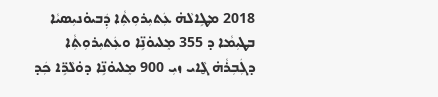2018 ܡܛܹܐܠܵܗ̇ ܥܲܬܝܼܪܘܼܬܼܵܐ ܕܲܒܝܘ̇ܢܝܼܣܝܵܐ ܒܛܝܼܡܵܐ ܕ 355 ܡܸܠܝܘ̇ܢܹ̈ܐ ܘܥܲܬܝܼܪܘܼܬܼܵܐ ܕܓܲܒܼܪܵܗ̇ ܓ̮ܵܐܝ ܙܝܼ 900 ܡܸܠܝܘ̇ܢܹ̈ܐ ܕܘ̇ܠܵܪܹ̈ܐ ܟܲܕ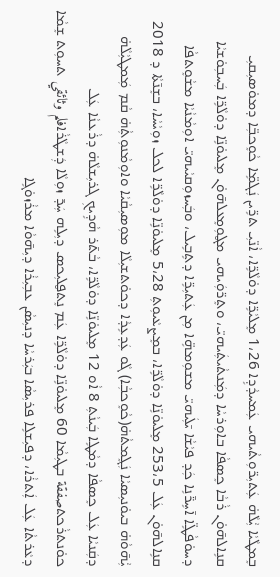ܒܸܡܛܵܝܵܐ ܝܑܼܠܵܗ̇ ܥܲܬܝܼܪ̈ܘܼܬܵܝܗܝ ܥܲܡܚܕܵܕܹܐ 1،26 ܡܸܠܝܵܪܹ̈ܐ ܕܘ̇ܠܵܪܹ̈ܐ، ܐܵܢ̈ܝܼ ܬܪܹ̈ܝܢ ܢܲܓܡܹ̈ܐ ܟܵܘܸܟܒܼ̈ܐ ܕܡܘ̇ܣܝܼܩܝܼ ܩܢܹܐܠܗ̄ܘ̇ܢ ܪܵܒܵܐ ܟܸܣܦܵܐ ܒܐܘܼܪܚܵܐ ܕܡܲܢܬܵܝܬܲܝܗܝ̈، ܘܬܸܪ̈ܘܲܝܗܝ ܡܓ̮ܘܼܡܸܥܠܗ̄ܘ̇ܢ ܡܸܠܝܘ̇ܢܹ̈ܐ ܕܘ̇ܠܵܪܹ̈ܐ ܒܲܚܒܼܘ̇ܫܝܵܐ ܕܚܘ̇ܦܵܛܹ̈ܐ ܐ̄ܚܹܪ̈̄ܢܹܐ ܟܲܕ ܦܝܵܫܵܐ ܝ̄ܠܲܝܗܝ̈ ܡܫܘܼܡܗܹ̈ܐ ܡܼܢ ܥܲܬܝܼܪܹ̈ܐ ܕܬܹܒܹܝܠ، ܘܒܲܚܙܘܼܩܝܵܝܗܝ̈ ܐܘܼܡܵܢܵܝܵܐ ܡܫܵܘܸܬܦܵܐ ܩܢܹܐܠܗ̄ܘ̇ܢ ܥܲܠ 253،5 ܡܸܠܝܘ̇ܢܹ̈ܐ ܕܘ̇ܠܵܪܹ̈ܐ، ܒܡܸܨܥܵܝܘܼܬܼ 5،28 ܡܸܠܝܘ̇ܢܹ̈ܐ ܕܘ̇ܠܵܪܹ̈ܐ ܠܟܠ ܙܘܼܝܵܚܵܐ، ܒܫܸܢ̄ܬܵܐ ܕ 2018 ܝܑܼܗ̄ܘܵܗ̇ ܒܝܘ̇ܢܝܼܣܝܵܐ ܢܲܓܸܡܬܵܗ̇(ܟܵܘܸܟܒܼܵܐ) ܓܵܘ ܥܲܕܥܹܕܵܐ ܕܟܘ̇ܬܫܝܼܠܵܐ ܡܘܼܣܝܼܩܵܝܵܐ ܘܐܘܼܡܵܢܘܼܬܼܵܗ̇ ܩܵܡ ܡܲܡܛܝܼܵܠܵܗ̇ ܕܩܲܢܝܵܐ ܥܲܠ ܟܸܣܦܵܐ ܕܡܵܛܹܐ ܒܲܝܢܵܬܼ 8 ܐܵܘ 12 ܡܸܠܝܘ̇ܢܹ̈ܐ ܕܘ̇ܠܵܪܹ̈ܐ، ܒܵܬ̄ܪ ܗܵܕܹܝܟܼ ܓܪܝܼܫܠܵܗ̇ ܕܪܵܥܢܵܐ ܥܲܠ ܟܘ̇ܢܬܪܵܟܬصفقة ܒܛܝܼܡܵܐ 60 ܡܸܠܝܘ̇ܢܹ̈ܐ ܕܘ̇ܠܵܪܹ̈ܐ ܥܲܡ ܢܸܬܦ̮ܠܝܼܟܣ ܕܝܼܠܹܗ ܚܲܕ̄ ܙܘܼܠܵܐ ܕܲܫܛܵܪܵܐفلم وثائقي ܬܚܘܼܬ ܫܸܡܵܐ ܕܥܵܪܬܵܐ ܥܲܠ ܐܲܬܪܵܐ، ܕܦܝܼܫܠܹܐ ܦܪܝܼܣܵܐ ܒܝܲܪܚܵܐ ܕܢܝܼܣܵܢ ܥܒܼܝܼܪܵܐ ܕܝܼܗ̄ܘܵܐ ܡܪܵܙܘ̇ܓܹܐ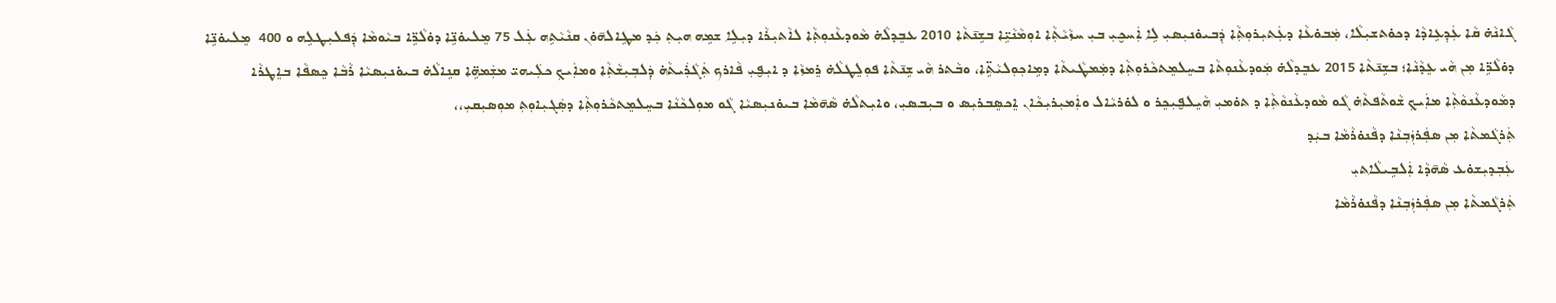ܓܵܐܢܵܗ̇ ܩܵܐ ܥܲܕܼܥܹܐܕܵܐ ܕܟܘ̇ܬܫܝܼܠܵܐ، ܡܲܒܘ̇ܥܵܐ ܕܥܲܬܝܼܪܘܼܬܼܵܐ ܕܲܒܝܘ̇ܢܝܼܣܝܼ ܠܹܐ ܐܲܚܟ̮ܝܼ ܒܝܼ ܚܙܵܝܵܬܼܵܐ ܐܘܼܡܵܢܵܝܹ̈ܐ ܒܫܹܢ̄ܬܵܐ 2010 ܥܒܸܕܠܵܗ̇ ܡܵܘܕܥܵܢܘܼܬܼܵܐ ܠܐܵܬܝܼܪܵܐ ܕܝܼܠܹܐ ܫܡܹܗ ܗܝܼܬܼ ܟܲܕ ܡܛܹܐܠܗ̄ܘ̇ܢ ܩܢܵܝܵܬܹܗ ܥܲܠ 75 ܡܸܠܝܘ̇ܢܹ̈ܐ ܕܘ̇ܠܵܪܹ̈ܐ ܒܝܵܘܡܵܐ ܕܲܦܠܝܼܛܠܹܗ ܘ 400  ܡܸܠܝܘ̇ܢܹ̈ܐ ܕܘ̇ܠܵܪܹ̈ܐ ܡܼܢ ܗܵܝ ܥܸܕܵܢܵܐ؛ ܒܫܹܢ̄ܬܵܐ 2015 ܥܒܸܕܠܵܗ̇ ܡܲܘܕܥܵܢܘܼܬܵܐ ܒܚܸܠܡܸܬܟܵܪܘܼܬܼܵܐ ܕܡܲܡܛܵܝܬܵܐ ܕܡܹܐܟܼܘܼܠܝܵܬܹ̈ܐ، ܘܒܵܬܪ ܗܵܝ ܫܹܢ̄ܬܵܐ ܦܘܼܠܸܛܠܵܗ̇ ܪܸܡܙܵܐ ܕ ܐܝܼܦ̮ܝܼ ܦܵܐܪܟ ܬܲܓܵܪܲܝܬܵܗ̇ ܕܲܠܒܼܝܼܫܵܬܼܵܐ ܘܡܐܲܝܟܼ ܟܠܲܝܗܝ̈ ܡܫܲܡܗܹ̈ܐ ܩܢܹܐܠܵܗ̇ ܒܝܘ̇ܢܝܼܣܝܵܐ ܪܵܒܵܐ ܟܸܣܦܵܐ ܒܐܸܛܪܵܐ ܕܡܵܘܕܥܵܢܘܵܬܼܵܐ ܡܐܲܝܟܼ ܫܵܘܬܵܦܬܵܗ̇ ܓܵܘ ܡܵܘܕܥܵܢܘܵܬܼܵܐ ܕ ܬܘ̇ܡܝܼ ܗܵܝܸܠܦ̮ܝܼܟܸܪ ܘ ܠܘ̇ܪܝܵܐܠ ܘܐܲܡܝܼܪܝܼܟܵܐܢ ܐܸܟܣܸܒܪܝܼܣ ܘ ܒܝܼܒܣܝܼ، ܘܐܝܼܬܠܵܗ̇ ܣܵܗ̄ܡܵܐ ܒܝܘ̇ܢܝܼܣܝܵܐ ܓܵܘ ܡܘܼܠܟܵܢܵܐ ܒܚܸܠܡܸܬܟܵܪܘܼܬܼܵܐ ܕܣܲܓܝܼܐܘܼܬܼ ܡܘܼܣܝܼܩܝܼ،،
ܬܲܪܓܵܡܬܵܐ ܡܼܢ ܣܦܲܪܙܲܒܼܢܵܐ ܕܦܵܢܘ̇ܪܵܡܵܐ ܒܝܲܕ
ܥܲܒܼܕܝܼܫܘ̇ܥ ܣܵܗ̄ܕܵܐ ܐܲܠܒܹܝܠܵܐܬܝܼ
ܬܲܪܓܵܡܬܵܐ ܡܼܢ ܣܦܲܪܙܲܒܼܢܵܐ ܕܦܵܢܘ̇ܪܵܡܵܐ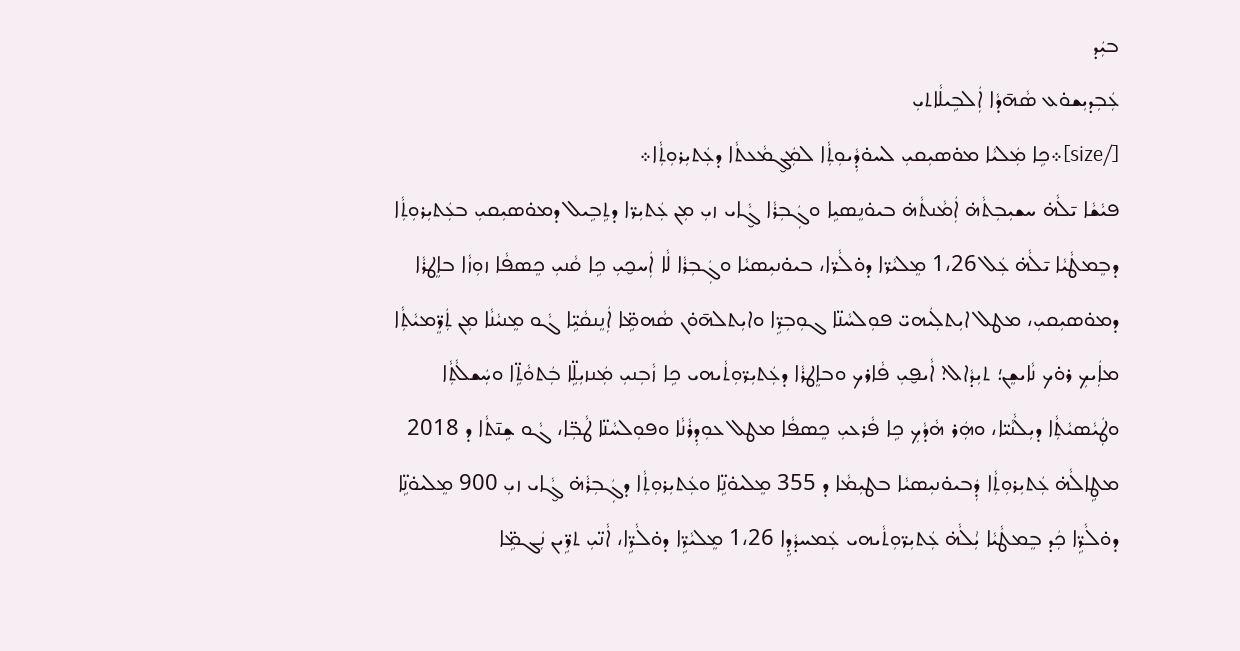ܒܝܲܕ
ܥܲܒܼܕܝܼܫܘ̇ܥ ܣܵܗ̄ܕܵܐ ܐܲܠܒܹܝܠܵܐܬܝܼ
[/size]܀ܟܹܐ ܡܲܠܝܵܐ ܡܘ̇ܣܝܼܩܝܼ ܠܚܘ̇ܕܼܵܝܘܼܬܼܵܐ ܠܡܲܓ̮ܡܵܥܬܵܐ ܕܥܲܬܝܼܪܘܼܬܼܵܐ܀
ܦܝܵܫܵܐ ܝ̄ܠܵܗ̇ ܚܫܝܼܒܼܬܵܗ̇ ܐܲܡܵܢܬܵܗ̇ ܒܝܘ̇ܢܸܣܝܹܐ ܘܓܲܒܼܪܵܐ ܓ̮ܵܐܝ ܙܝܼ ܡܼܢ ܥܲܬܝܼܪ̈ܐ ܕܬܹܒܹܝܠ ܕܡܘ̇ܣܝܼܩܝܼ ܒܥܲܬܝܼܪܘܼܬܼܵܐ ܕܒܸܡܛܵܝܵܐ ܝ̄ܠܵܗ̇ ܥܲܠ 1،26 ܡܸܠܝܵܪ̈ܐ ܕܘ̇ܠܵܪ̈ܐ، ܒܝܘ̇ܢܝܼܣܝܵܐ ܘܓܲܒܼܪܵܐ ܠܵܐ ܐܲܚܟ̮ܝܼ ܟܹܐ ܩܵܢܝܼ ܟܸܣܦܵܐ ܙܘܼܙܵܐ ܒܐܸܛܪܵܐ ܕܡܘ̇ܣܝܼܩܝܼ، ܡܛܠ ܐܝܼܬܠܲܝܗܝ̈ ܦܘܼܠܚܵܢ̈ܐ ܓܘܼܒܼܪܹ̈ܐ ܘܐܝܼܬܠܗ̄ܘ̇ܢ ܣܵܗܡܹ̈ܐ ܐܲܢܸܢܩܵܝܹ̈ܐ ܓܵܘ ܡܸܢܝܵܢܵܐ ܡܼܢ ܬܲܪܸ̈ܡܝܵܬܼܵܐ ܡܐܲܝܟܼ ܪܘ̇ܟ ܢܵܐܝܫܸܢ؛ ܬܝܼܕܵܐܠ؛ ܐܵܝܦ̮ܝܼ ܦܵܐܪܟ ܘܒܐܸܛܪܵܐ ܕܥܲܬܝܼܪ̈ܘܼܬܵܝܗܝ ܟܹܐ ܙܵܒܼܢܝܼ ܡܲܢܙܝܼܠܹ̈ܐ ܒܲܬܘܵܬܹ̈ܐ ܘܚܲܫܠܵܬܼܵܐ ܘܛܲܝܵܣܝܵܬܼܵܐ ܕܝܼܠܵܢܵܝ̈ܐ، ܘܗܲܪ ܗܵܕܵܟܼ ܟܹܐ ܦܵܪܥܝܼ ܟܸܣܦܵܐ ܡܛܠ ܥܘܼܕܼܪܵܢܵܐ ܘܦܘܼܠܚܵܢ̈ܐ ܛܵܒܼ̈ܐ، ܓܵܘ ܫܹܢ̄ܬܵܐ ܕ 2018 ܡܛܹܐܠܵܗ̇ ܥܲܬܝܼܪܘܼܬܼܵܐ ܕܲܒܝܘ̇ܢܝܼܣܝܵܐ ܒܛܝܼܡܵܐ ܕ 355 ܡܸܠܝܘ̇ܢܹ̈ܐ ܘܥܲܬܝܼܪܘܼܬܼܵܐ ܕܓܲܒܼܪܵܗ̇ ܓ̮ܵܐܝ ܙܝܼ 900 ܡܸܠܝܘ̇ܢܹ̈ܐ ܕܘ̇ܠܵܪܹ̈ܐ ܟܲܕ ܒܸܡܛܵܝܵܐ ܝܑܼܠܵܗ̇ ܥܲܬܝܼܪ̈ܘܼܬܵܝܗܝ ܥܲܡܚܕܵܕܹܐ 1،26 ܡܸܠܝܵܪܹ̈ܐ ܕܘ̇ܠܵܪܹ̈ܐ، ܐܵܢ̈ܝܼ ܬܪܹ̈ܝܢ ܢܲܓܡܹ̈ܐ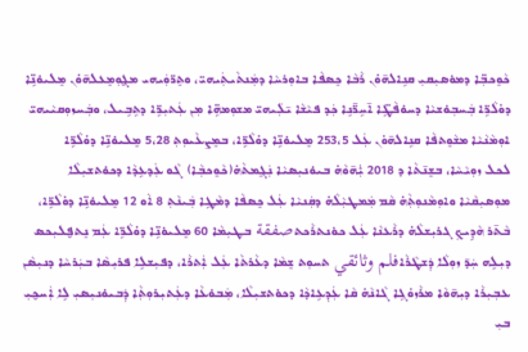ܟܵܘܸܟܒܼ̈ܐ ܕܡܘ̇ܣܝܼܩܝܼ ܩܢܹܐܠܗ̄ܘ̇ܢ ܪܵܒܵܐ ܟܸܣܦܵܐ ܒܐܘܼܪܚܵܐ ܕܡܲܢܬܵܝܬܲܝܗܝ̈، ܘܬܸܪ̈ܘܲܝܗܝ ܡܓ̮ܘܼܡܸܥܠܗ̄ܘ̇ܢ ܡܸܠܝܘ̇ܢܹ̈ܐ ܕܘ̇ܠܵܪܹ̈ܐ ܒܲܚܒܼܘ̇ܫܝܵܐ ܕܚܘ̇ܦܵܛܹ̈ܐ ܐ̄ܚܹܪ̈̄ܢܹܐ ܟܲܕ ܦܝܵܫܵܐ ܝ̄ܠܲܝܗܝ̈ ܡܫܘܼܡܗܹ̈ܐ ܡܼܢ ܥܲܬܝܼܪܹ̈ܐ ܕܬܹܒܹܝܠ، ܘܒܲܚܙܘܼܩܝܵܝܗܝ̈ ܐܘܼܡܵܢܵܝܵܐ ܡܫܵܘܸܬܦܵܐ ܩܢܹܐܠܗ̄ܘ̇ܢ ܥܲܠ 253،5 ܡܸܠܝܘ̇ܢܹ̈ܐ ܕܘ̇ܠܵܪܹ̈ܐ، ܒܡܸܨܥܵܝܘܼܬܼ 5،28 ܡܸܠܝܘ̇ܢܹ̈ܐ ܕܘ̇ܠܵܪܹ̈ܐ ܠܟܠ ܙܘܼܝܵܚܵܐ، ܒܫܸܢ̄ܬܵܐ ܕ 2018 ܝܑܼܗ̄ܘܵܗ̇ ܒܝܘ̇ܢܝܼܣܝܵܐ ܢܲܓܸܡܬܵܗ̇(ܟܵܘܸܟܒܼܵܐ) ܓܵܘ ܥܲܕܥܹܕܵܐ ܕܟܘ̇ܬܫܝܼܠܵܐ ܡܘܼܣܝܼܩܵܝܵܐ ܘܐܘܼܡܵܢܘܼܬܼܵܗ̇ ܩܵܡ ܡܲܡܛܝܼܵܠܵܗ̇ ܕܩܲܢܝܵܐ ܥܲܠ ܟܸܣܦܵܐ ܕܡܵܛܹܐ ܒܲܝܢܵܬܼ 8 ܐܵܘ 12 ܡܸܠܝܘ̇ܢܹ̈ܐ ܕܘ̇ܠܵܪܹ̈ܐ، ܒܵܬ̄ܪ ܗܵܕܹܝܟܼ ܓܪܝܼܫܠܵܗ̇ ܕܪܵܥܢܵܐ ܥܲܠ ܟܘ̇ܢܬܪܵܟܬصفقة ܒܛܝܼܡܵܐ 60 ܡܸܠܝܘ̇ܢܹ̈ܐ ܕܘ̇ܠܵܪܹ̈ܐ ܥܲܡ ܢܸܬܦ̮ܠܝܼܟܣ ܕܝܼܠܹܗ ܚܲܕ̄ ܙܘܼܠܵܐ ܕܲܫܛܵܪܵܐفلم وثائقي ܬܚܘܼܬ ܫܸܡܵܐ ܕܥܵܪܬܵܐ ܥܲܠ ܐܲܬܪܵܐ، ܕܦܝܼܫܠܹܐ ܦܪܝܼܣܵܐ ܒܝܲܪܚܵܐ ܕܢܝܼܣܵܢ ܥܒܼܝܼܪܵܐ ܕܝܼܗ̄ܘܵܐ ܡܪܵܙܘ̇ܓܹܐ ܓܵܐܢܵܗ̇ ܩܵܐ ܥܲܕܼܥܹܐܕܵܐ ܕܟܘ̇ܬܫܝܼܠܵܐ، ܡܲܒܘ̇ܥܵܐ ܕܥܲܬܝܼܪܘܼܬܼܵܐ ܕܲܒܝܘ̇ܢܝܼܣܝܼ ܠܹܐ ܐܲܚܟ̮ܝܼ ܒܝܼ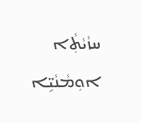ܚܙܵܝܵܬܼܵܐ ܐܘܼܡܵܢܵܝܹ̈ܐ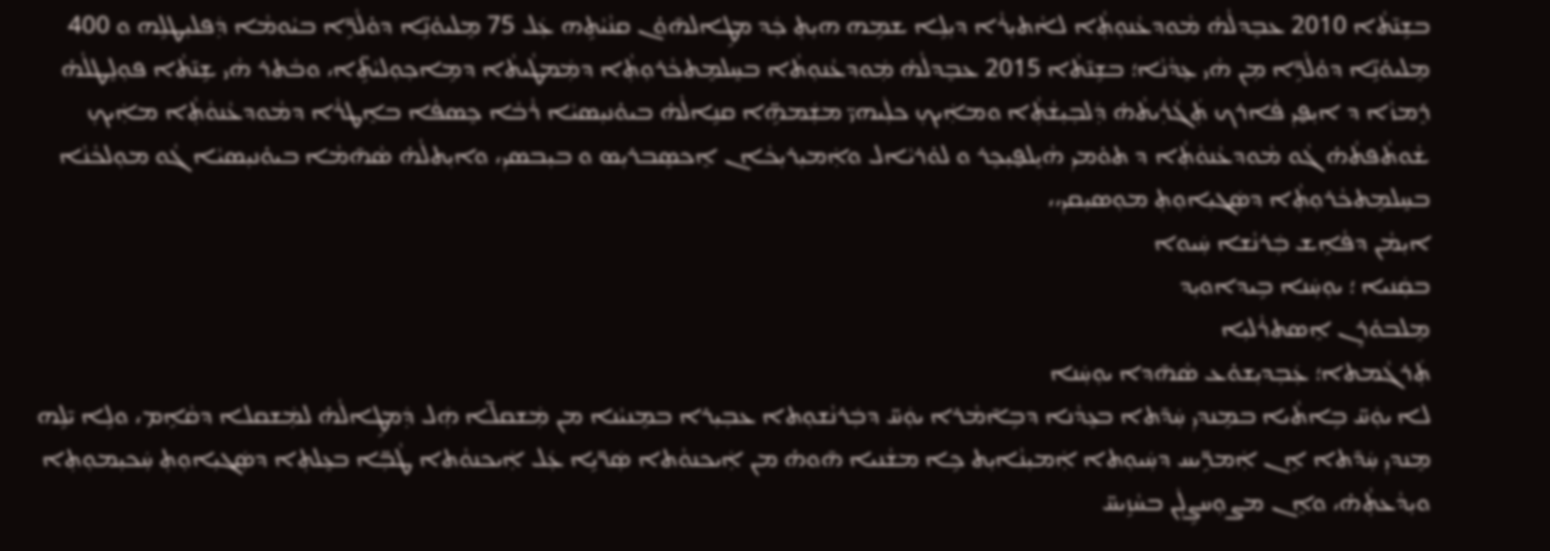ܒܫܹܢ̄ܬܵܐ 2010 ܥܒܸܕܠܵܗ̇ ܡܵܘܕܥܵܢܘܼܬܼܵܐ ܠܐܵܬܝܼܪܵܐ ܕܝܼܠܹܐ ܫܡܹܗ ܗܝܼܬܼ ܟܲܕ ܡܛܹܐܠܗ̄ܘ̇ܢ ܩܢܵܝܵܬܹܗ ܥܲܠ 75 ܡܸܠܝܘ̇ܢܹ̈ܐ ܕܘ̇ܠܵܪܹ̈ܐ ܒܝܵܘܡܵܐ ܕܲܦܠܝܼܛܠܹܗ ܘ 400  ܡܸܠܝܘ̇ܢܹ̈ܐ ܕܘ̇ܠܵܪܹ̈ܐ ܡܼܢ ܗܵܝ ܥܸܕܵܢܵܐ؛ ܒܫܹܢ̄ܬܵܐ 2015 ܥܒܸܕܠܵܗ̇ ܡܲܘܕܥܵܢܘܼܬܵܐ ܒܚܸܠܡܸܬܟܵܪܘܼܬܼܵܐ ܕܡܲܡܛܵܝܬܵܐ ܕܡܹܐܟܼܘܼܠܝܵܬܹ̈ܐ، ܘܒܵܬܪ ܗܵܝ ܫܹܢ̄ܬܵܐ ܦܘܼܠܸܛܠܵܗ̇ ܪܸܡܙܵܐ ܕ ܐܝܼܦ̮ܝܼ ܦܵܐܪܟ ܬܲܓܵܪܲܝܬܵܗ̇ ܕܲܠܒܼܝܼܫܵܬܼܵܐ ܘܡܐܲܝܟܼ ܟܠܲܝܗܝ̈ ܡܫܲܡܗܹ̈ܐ ܩܢܹܐܠܵܗ̇ ܒܝܘ̇ܢܝܼܣܝܵܐ ܪܵܒܵܐ ܟܸܣܦܵܐ ܒܐܸܛܪܵܐ ܕܡܵܘܕܥܵܢܘܵܬܼܵܐ ܡܐܲܝܟܼ ܫܵܘܬܵܦܬܵܗ̇ ܓܵܘ ܡܵܘܕܥܵܢܘܵܬܼܵܐ ܕ ܬܘ̇ܡܝܼ ܗܵܝܸܠܦ̮ܝܼܟܸܪ ܘ ܠܘ̇ܪܝܵܐܠ ܘܐܲܡܝܼܪܝܼܟܵܐܢ ܐܸܟܣܸܒܪܝܼܣ ܘ ܒܝܼܒܣܝܼ، ܘܐܝܼܬܠܵܗ̇ ܣܵܗ̄ܡܵܐ ܒܝܘ̇ܢܝܼܣܝܵܐ ܓܵܘ ܡܘܼܠܟܵܢܵܐ ܒܚܸܠܡܸܬܟܵܪܘܼܬܼܵܐ ܕܣܲܓܝܼܐܘܼܬܼ ܡܘܼܣܝܼܩܝܼ،،
ܐܝܼܡܵܢ ܕܦܵܐܹܫ ܒܲܪܢܵܫܐ ܚܲܝܘܐ
ܒܩܲܢܝܐ ؛ ܝܘܼܚܲܢܐ ܒܹܝܕܐܘܝܼܕ
ܡܸܠܒܘ̇ܪܸܢ ܐܸܣܬܪܵܠܝܼܐ
ܬܲܪܓܵܡܬܐ؛ ܥܲܒܼܕܝܼܫܘ̇ܥ ܣܵܗ̄ܕܐ ܝܘܼܚܲܢܐ
ܠܐ ܝܘܲܚ̈ ܒܹܐܬܵܝܐ ܒܡܸܢܕܝܼ ܚܲܕ̄ܬܐ ܒܥܸܕܵܢܐ ܕܒܹܐ̄ܡܵܪܐ ܝܘܲܚ̈ ܕܒܲܪܢܵܫܘܼܬܐ ܥܒܼܝܼܪܐ ܒܡܸܢܝܵܢܐ ܡܢ ܡܲܫܩܠ̈ܐ ܗܲܠ ܕܲܡܛܹܐܠܵܗ̇ ܠܡܲܫܩܠܐ ܕܩܵܐܹܡ، ܘܠܹܐ ܝ̄ܠܹܗ ܡܸܢܕܝܼ ܚܲܕ̄ܬܐ ܐܹܢ ܐܲܡܪܹ̈ܝܚ ܕܚܲܝܘܼܬܐ ܐܲܡܝܼܢܵܐܝܼܬ ܟܹܐ ܡܫܵܢܝܐ ܗ̄ܘܗ̇ ܡܢ ܐܲܝܟܢܘܵܬܐ ܣܲܪ̈ܝܹܐ ܥܲܠ ܐܲܝܟܢܘܵܬܐ ܛܵܒܼ̈ܐ ܒܥܸܠܬܼܐ ܕܣܲܓܝܼܐܘܼܬܼ ܚܲܟܝܼܡܘܼܬܼܐ ܘܝܼܕܵܥܬܼܵܗ̇، ܘܐܸܢ ܡܨܘܼܚܨܹܠܲܢ ܒܚܵܙܹܝܚ̈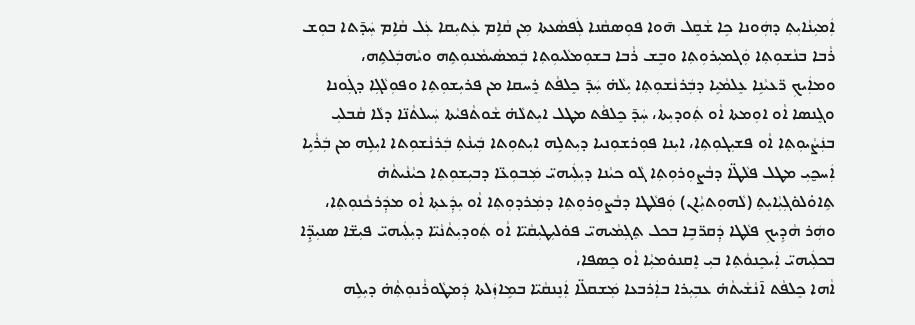ܐܲܡܝܼܢܵܐܝܼܬܼ ܕܗܲܘܢܐ ܟܹܐ ܫܵܩܸܠ ܗ̄ܘܐ ܦܘܼܣܩܵܢܐ ܠܲܦܣܵܥܬܐ ܡܼܢ ܩܵܐܹܡ ܥܲܬܝܼܩܐ ܥܲܠ ܩܵܐܹܡ ܚܲܕ̄ܬܐ ܒܘܼܫ ܪܵܒܐ ܒܢܵܫܘܼܬܼܐ ܘܲܓܡܝܼܪܘܼܬܼܐ ܘܒܸܫ ܪܵܒܐ ܒܫܘܼܡܠܵܝܘܼܬܼܐ ܒܲܡܣܵܝܡܵܢܘܼܬܹܗ ܘܝܵܗܒܲܠܬܹܗ،
ܘܡܐܲܝܟܼ ܪ̈ܥܝܵܢܹܐ ܥܸܠܡܵܝܹܐ ܕܒܲܪܢܵܫܘܼܬܼܐ ܝܼܠܵܗ̇ ܚܲܕ̄ ܟܸܠܦܵܬ ܪܸܚܩܐ ܡܢ ܦܪܝܼܫܘܼܬܼܐ ܘܦܘܼܠܵܓܼܐ ܕܓܲܘܢܐ ܘܓܸܢܣܐ ܐܵܘ ܐܘܼܡܬܐ ܐܵܘ ܬܲܘܕܝܼܬܐ، ܚܲܕ̄ ܟܸܠܦܵܬ ܡܛܠ ܐܝܼܬܠܵܗ̇ ܫܵܘܬܵܦܝܵܬܐ ܚܲܝܠܬܵܢ̈ܐ ܕܠܵܐ ܩܵܒܠܝܼ ܒܢܲܨܵܝܘܼܬܼܐ ܐܵܘ ܦܫܝܼܓܘܼܬܼܐ، ܐܝܼܢܐ ܦܘܼܪܫܘܼܢܝܐ ܕܝܼܬܠܹܗ ܐܝܼܬܘܼܬܐ ܒܲܝܢܵܬܼ ܒܲܪܢܵܫܘܼܬܐ ܐܝܼܠܹܗ ܡܢ ܒܲܪܵܝܹܐ ܐܲܚܟ̮ܝܼ ܡܛܠ ܦܠܵܛ̈ܐ ܕܒܵܨܘܼܪܘܼܬܼܐ ܓܵܘ ܟܝܵܢܐ ܕܝܼܠܲܝܗܝ̈ ܡܲܒܘܼܥ̈ܐ ܕܒܝܼܫܘܼܬܼܐ ܟܝܵܢܵܝܬܵܗ̇ ܬܹܐܘ̇ܠܘ̇ܓܼܝܼܵܐܝܼܬܼ (ܠܵܗܘܼܬܝܼܵܐܢ) ܘܲܦܠܵܛܐ ܕܒܵܨܘܼܪܘܼܬܼܐ ܕܡܲܪܕܘܼܬܼܐ ܐܵܘ ܝܼܕܲܥܬܼܐ ܐܵܘ ܡܕܲܪܟܵܢܘܼܬܼܐ، ܘܗܲܪ ܗܵܕܹܝܟܼ ܦܠܵܛܐ ܕܲܩܪ̈ܒܹܐ ܒܟܠ ܬܸܓܼܡܵܝܗܝ̈ ܦܘ̇ܠܝܼܛܝܼܩܵܝ̈ܐ ܐܵܘ ܬܲܘܕܝܼܬܵܢܵܝ̈ܐ ܕܝܼܠܲܝܗܝ̈ ܦܝܼܫ̈ܐ ܣܢܝܼܕܹ̈ܐ ܒܟܠܲܝܗܝ̈ ܐܲܝܟܸܢܘܵܬܼܐ ܒܝܼ ܐܸܩܢܘ̇ܡܝܼܵܐ ܐܵܘ ܟܸܣܦܐ،
ܐܵܗܐ ܟܸܠܦܵܬ ܐ̄ܢܵܫܵܝܬܵܗ̇ ܥܒܼܝܼܪܐ ܒܐܲܪܒܥܐ ܡܲܫܩܠ̈ܐ ܐܲܢܸܢܩܵܝ̈ܐ ܒܡܹܐܙܲܠܬܐ ܕܲܡܛܵܘܪܵܢܘܼܬܼܵܗ̇ ܕܝܼܠܹܗ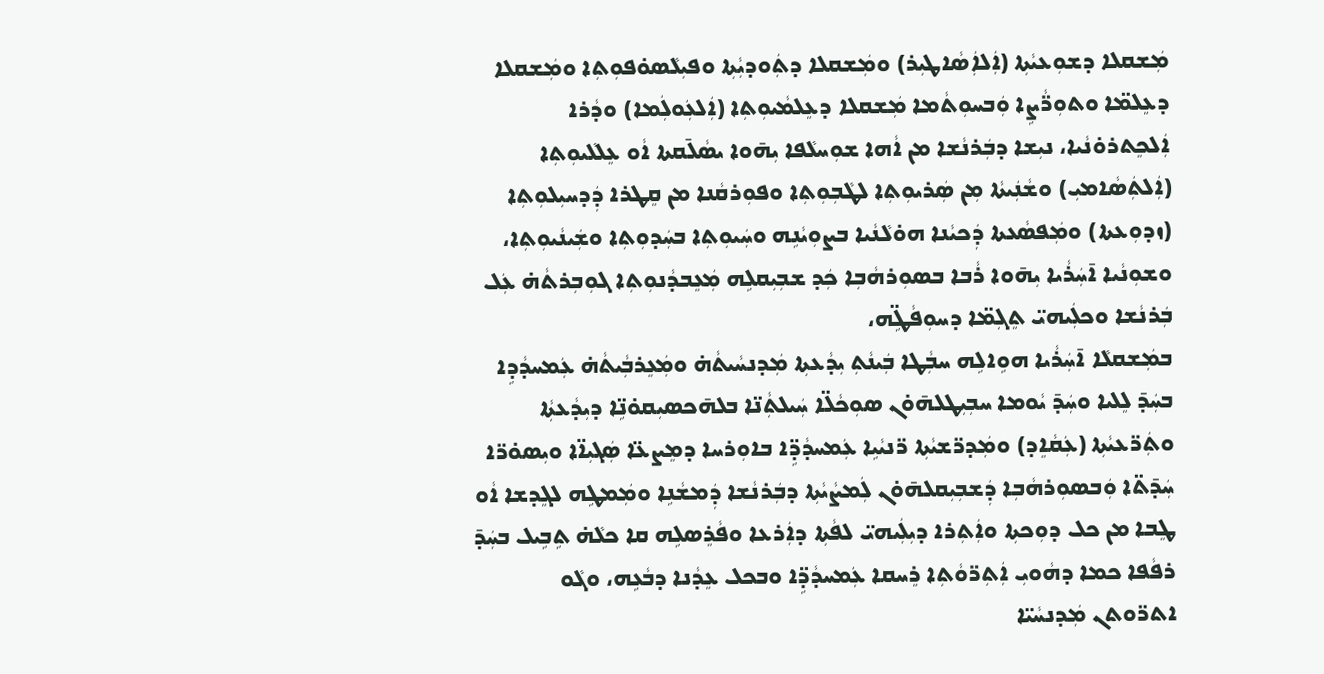ܡܲܫܩܠܐ ܕܫܘܼܥܝܵܬܼܐ (ܐܲܠܐܲܣܵܐܛܝܼܪ) ܘܡܲܫܩܠܐ ܕܬܲܘܕܝܼܵܬܼܐ ܘܦܝܼܠܵܣܘ̇ܦܘܼܬܼܐ ܘܡܲܫܩܠܐ ܕܥܸܠܡ̈ܐ ܘܬܘܼܪ̈ܵܨܹܐ ܘܲܒܚܘܼܬܵܡܐ ܡܲܫܩܠܐ ܕܥܸܠܡܵܝܘܼܬܼܐ (ܐܲܠܥܲܘܠܲܡܐ) ܘܕܵܪܐ ܐܲܠܟܸܬܪܘ̇ܢܵܝܐ، ܢܝܼܫܐ ܕܒܲܪܢܵܫܐ ܡܢ ܐܵܗܐ ܫܘܼܚܠܵܦܐ ܝܼܗ̄ܘܐ ܝܣܵܠ̄ܩܬܐ ܐܵܘ ܥܸܠܠܵܝܘܼܬܼܐ (ܐܲܠܬܲܣܵܐܡܝܼ) ܘܫܵܢܲܝܬܵܐ ܡܼܢ ܣܲܪܝܘܼܬܼܐ ܠܛܵܒܼܘܼܬܼܐ ܘܦܘܼܪܩܵܢܐ ܡܢ ܩܸܛܪܐ ܕܲܕܚܝܼܠܘܼܬܼܐ (ܙܕܘܼܥܬܐ) ܘܡܲܦܣܵܥܬܐ ܕܲܟܝܵܢܐ ܗܘ̇ܠܵܢܵܝܐ ܒܨܘܼܝܵܢܹܗ ܘܚܲܝܘܼܬܼܐ ܒܚܲܕܘܼܬܼܐ ܘܫܲܝܢܵܝܘܼܬܼܐ، ܘܫܘܼܢܵܝܐ ܐ̄ܚܲܪܵܝܐ ܝܼܗ̄ܘܐ ܪܵܒܐ ܒܣܘܼܪܗܵܒܼܐ ܟܲܕ ܫܒܼܝܼܩܠܹܗ ܡܲܥܸܒܕܵܢܘܼܬܼܐ ܓܘܼܒܼܪܬܵܗ̇ ܥܲܠ ܒܲܪܢܵܫܐ ܘܟܠܲܝܗܝ̈ ܬܸܓܼܡ̈ܐ ܕܚܘܼܦܵܛܹ̈ܗ،
ܒܡܲܫܩܠܵܐ ܐ̄ܚܲܪܵܝܐ ܗܘܹܐܠܹܗ ܚܒܼܵܛܐ ܒܲܝܢܵܬܼ ܝܼܕܵܥܬܼܐ ܡܲܕܢܚܵܝܬܵܗ̇ ܘܡܲܥܸܪܒܼܵܝܬܵܗ̇ ܥܲܡܚܕܵܕܹܐ ܒܚܲܕ̄ ܠܸܠܝܐ ܘܚܲܕ̄ ܝܵܘܡܐ ܚܒܼܝܼܛܠܗ̄ܘ̇ܢ ܣܘܼܟܵܠ̈ܐ ܚܲܝܠܬܼܵܢ̈ܐ ܒܠܗ̄ܟܣܝܼܩܘ̇ܢܹ̈ܐ ܕܝܼܕܵܥܬܼܵܐ ܘܬܲܪ̈ܥܝܵܬܼܐ (ܥܲܩܵܐܸܕ) ܘܡܲܕܪ̈ܫܝܵܬܼܐ ܪ̈ܢܝܵܝܹܐ ܥܲܡܚܕܵܕܹ̈ܐ ܒܐܘܼܪܚܐ ܕܡܸܨܥ̈ܐ ܣܲܓܝܼܐ̈ܐ ܘܝܼܣܘ̇ܪ̈ܐ ܚܲܕ̄ܬ̈ܐ ܘܲܒܣܘܼܪܗܵܒܼܐ ܕܲܫܒܼܝܼܩܠܗ̄ܘ̇ܢ ܠܲܡܨܵܝܵܬܼܐ ܕܒܲܪܢܵܫܐ ܕܲܡܫܵܢܹܐ ܘܡܲܡܛܹܗ ܠܓܸܕܫܐ ܐܵܘ ܛܸܒܐ ܡܢ ܟܠ ܕܘܼܟܬܼܐ ܘܐܲܬܼܪܐ ܕܝܼܠܲܝܗܝ̈ ܠܦܵܬܼܐ ܕܐܲܪܥܐ ܘܦܵܪܸܣܠܹܗ ܩܐ ܟܠܵܗ̇ ܬܹܒܹܝܠ ܒܚܲܕ̄ ܪܦܵܦܐ ܟܡܐ ܕܗܵܘܝܼ ܐܲܬܼܪ̈ܘܵܬܼܐ ܪܸܚܩܐ ܥܲܡܚܕܵܕܹ̈ܐ ܘܒܟܠ ܥܸܕܵܢܐ ܕܒܵܥܹܗ، ܘܓܵܘ ܐܬܪ̈ܘܬܢ ܡܲܕܢܚܵܝ̈ܐ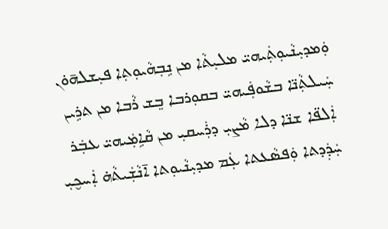ܘܲܡܕܝܼܢܵܝܘܼܬܲܝܗܝ̈ ܡܠܝܼܬܵܐ ܡܢ ܢܹܒܼܗܵܝܘܼܬܼܐ ܦܝܼܫܠܗ̄ܘ̇ܢ ܚܲܝܠܬܼܵܢ̈ܐ ܒܫܵܘܦܲܝܗܝ̈ ܒܩܘܼܪܒܐ ܒܸܫ ܪܵܒܐ ܡܢ ܬܪܹܝܢ ܐܲܠܦ̈ܐ ܫܢ̈ܐ ܕܠܐ ܡܵܨܝܼ ܕܪܲܚܩܝܼ ܡܢ ܩܵܐܹܡܲܝܗܝ̈ ܥܒܲܪ ܚܲܕܲܕܬܐ ܘܲܦܣܵܥܬܐ ܥܲܡ ܡܕܝܼܢܵܝܘܼܬܐ ܐ̄ܢܵܫܲܝܬܵܗ̇ ܐܲܚܟ̮ܝܼ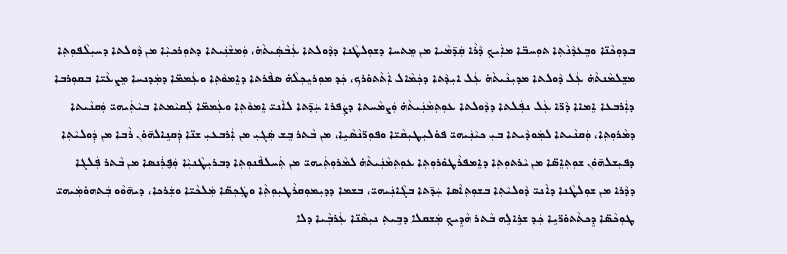ܒܕܘܼܟܵܢ̈ܐ ܘܒܸܥܕܵܢܵܬܼܐ ܬܘܼܚܒ̈ܐ ܡܐܲܝܟܼ ܕܵܪܵܐ ܩܲܕ̄ܡܵܝܐ ܡܢ ܡܸܬܚܐ ܕܫܘܼܠܛܵܢܐ ܕܕܵܘܠܬܐ ܥܲܒܵܣܲܝܬܵܗ̇، ܘܲܡܫܵܢܲܝܬܐ ܕܬܘܼܪܟܝܼܵܐ ܡܢ ܕܵܘܠܬܐ ܕܚܝܼܠܵܦܘܼܬܼܐ ܡܫܸܠܡܵܢܬܵܗ̇ ܥܲܠ ܕܵܘܠܬܐ ܡܕܝܼܢܵܝܬܵܗ̇ ܥܲܠ ܐܝܼܕܵܬܐ ܕܟܲܡܵܐܠ ܐܲܬܵܬܘ̇ܪܟ، ܟܲܕ ܡܘܼܪܝܸܟܼܠܵܗ̇ ܣܦܵܪܬܐ ܕܐܸܡܘܵܬܼܐ ܘܥܲܡܡ̈ܐ ܕܡܲܕܢܚܐ ܡܸܨܥܵܝ̈ܐ ܒܩܘܼܪܒܐ ܕܐܲܪܒܥܐ ܐܸܡܐܐ ܕܵܪ̈ܐ ܥܲܠ ܢܦܲܠܬܐ ܕܕܵܘܠܬܐ ܥܘܼܬܼܡܵܢܲܝܬܵܗ̇ ܘܲܨܡܵܚܬܐ ܕܨܲܦܪܐ ܚܲܕ̄ܬܐ ܠܐܵܢܝ̈ ܐܸܡܘܵܬܼܐ ܘܥܲܡܡ̈ܐ ܠܲܩܝܵܡܬܐ ܒܝܵܬܲܝܗܝ̈ ܘܲܩܢܵܝܬܐ ܕܡܵܪܘܼܬܼܐ، ܘܲܩܢܵܝܬܐ ܠܡܲܘܕܵܝܬܐ ܒܝܼ ܟܝܵܢܲܝܗܝ̈ ܦܘ̇ܠܝܼܛܝܼܩܵܝ̈ܐ ܘܦܘܼܪ̈ܢܵܣܵܝܹܐ، ܡܢ ܒܵܬܪ ܒܸܫ ܣܲܓܝܼ ܡܢ ܐܲܪܒܥܝܼ ܫܢ̈ܐ ܕܲܩܢܹܐܠܗ̄ܘ̇ܢ ܪܵܒܐ ܡܢ ܕܲܘܠܝܵܬܼܐ ܕܦܝܼܫܠܗ̄ܘ̇ܢ ܫܘܼܬܼܐܸܣ̈ܐ ܡܢ ܝܵܪܬܘܼܬܼܐ ܕܐܸܡܦܪܵܛܘ̇ܪܘܼܬܼܐ ܥܘܼܬܼܡܵܢܲܝܬܵܗ̇ ܠܡܵܪܘܼܬܲܝܗܝ̈ ܡܢ ܬܲܚܠܦܵܢܘܼܬܼܐ ܕܒܪܝܼܛܵܢܝܼܵܐ ܘܲܦ̮ܪܲܢܣܐ ܡܢ ܒܵܬܪ ܦܲܠܓܐ ܕܕܵܪܐ ܡܢ ܫܘܼܠܛܵܢܐ ܕܐܵܢܝ̈ ܕܵܘܠܝܵܬܼܐ ܒܫܘܼܬܼܐܵܣܐ ܚܲܕ̄ܬܐ ܒܓܵܐܢܲܝܗܝ̈، ܒܫܡܐ ܕܕܝܼܡܘܼܩܪܵܛܝܼܘܼܬܼܵܐ ܘܛܲܟܼܣ̈ܐ ܡܲܠܟܵܝ̈ܐ ܘܫܲܪܟܐ، ܕܝܗ̄ܘܵܘ ܒܲܬܗܘ̇ܡܲܝܗܝ̈ ܛܘܼܟܵܣ̈ܐ ܕܸܟܬܵܬܘ̇ܪ̈ܝܹܐ ܟܲܕ ܫܪܹܐܠܹܗ ܒܵܬܪ ܗܵܕܹܝܟܼ ܡܲܫܩܠܐ ܕܒܹܝܬܼ ܢܝܼܣܵܢ̈ܐ ܥܲܪܒܼܵܝܐ ܕܠܐ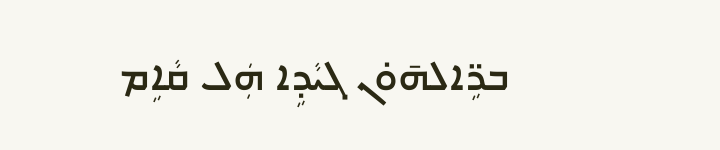ܒܪܹ̈ܐܠܗ̄ܘ̇ܢ ܓܝܵܕܹܐ ܗܲܠ ܩܵܐܹܡ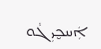ܐܲܚܟ̮ܝܼ ܓܵܘ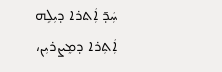ܚܲܕ̄ ܐܲܬܪܐ ܕܝܼܠܹܗ ܐܲܬܼܪܐ ܕܡܸܨܪܝܼܢ،